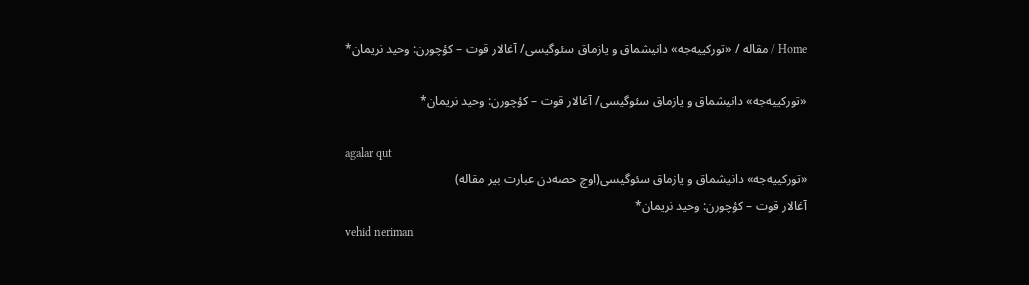Home / مقاله‌ / «تورکییه‌جه» دانیشماق و یازماق سئوگیسی/ آغالار قوت – کؤچورن: وحید نریمان*

«تورکییه‌جه» دانیشماق و یازماق سئوگیسی/ آغالار قوت – کؤچورن: وحید نریمان*

agalar qut
«تورکییه‌جه» دانیشماق و یازماق سئوگیسی(اوچ حصه‌دن عبارت بیر مقاله)
آغالار قوت – کؤچورن: وحید نریمان*
vehid neriman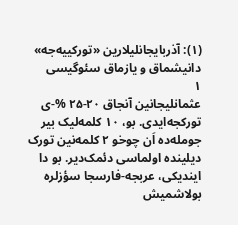(۱): آذربایجانلیلارین «تورکییه‌جه» دانیشماق و یازماق سئوگیسی
۱
عثمانلیجانین آنجاق ۲۰-۲۵ %-ی تورکجه‌ایدی. بو، ۱۰ کلمه‌لیک بیر جومله‌ده اَن چوخو ۲ کلمه‌نین تورک دیلینده اولماسی دئمک‌دیر. بو دا ایندیکی، عربجه-فارسجا سؤزلره بولاشمیش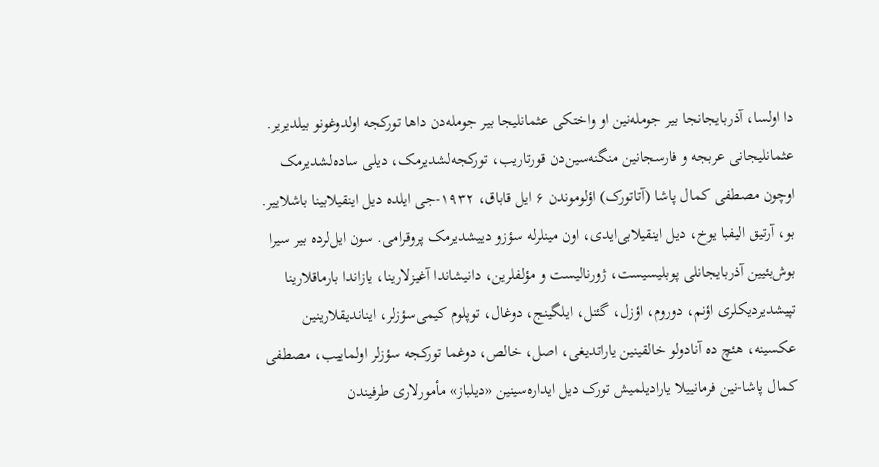دا اولسا، آذربایجانجا بیر جومله‌نین او واختکی عثمانلیجا بیر جومله‌دن داها تورکجه اولدوغونو بیلدیریر.
عثمانلیجانی عربجه و فارسجانین منگنه‌سین‌دن قورتاریب، تورکجه‌لشدیرمک، دیلی ساده‌لشدیرمک اوچون مصطفی کمال پاشا (آتاتورک) اؤلومو‌ندن ۶ ایل قاباق، ۱۹۳۲-جی ایلده دیل اینقیلابینا باشلاییر. بو، آرتیق الیفبا یوخ، دیل اینقیلابی‌ایدی، اون مینلرله سؤزو دییشدیرمک پروقرامی. سون ایل‌لرده بیر سیرا بوش‌بئیین آذربایجانلی پوبلیسیست، ژورنالیست و مؤلفلرین، دانیشاندا آغیزلارینا، یازاندا بارماقلارینا تپیشدیردیکلری اؤنم، دوروم، اؤزل، گئنل، ایلگینج، دوغال، توپلوم کیمی‌سؤزلر، ایناندیقلارینین عکسینه، هئچ ده آنادولو خالقینین یاراتدیغی، اصل، خالص، دوغما تورکجه سؤزلر اولماییب، مصطفی کمال پاشا-نین فرمانییلا یارادیلمیش تورک دیل ایداره‌سینین «دیلباز» مأمورلاری طرفیندن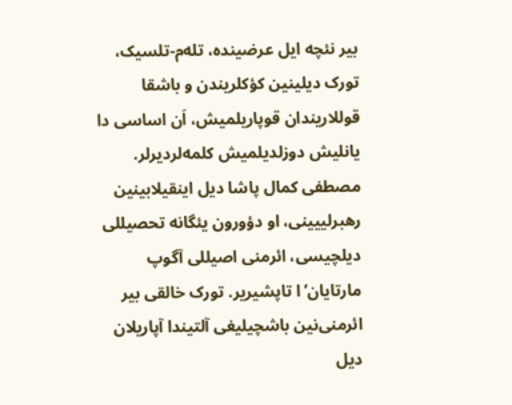بیر نئچه ایل عرضینده، تله‌م-تلسیک، تورک دیلینین کؤکلریندن و باشقا قوللاریندان قوپاریلمیش، اَن اساسی دا یانلیش دوزلدیلمیش کلمه‌لردیرلر.
مصطفی کمال پاشا دیل اینقیلابینین رهبرلییینی، او دؤورون یئگانه تحصیللی دیلچیسی، ائرمنی اصیللی آگوپ مارتایان’ا تاپشیریر. تورک خالقی بیر ائرمنی‌نین باشچیلیغی آلتیندا آپاریلان دیل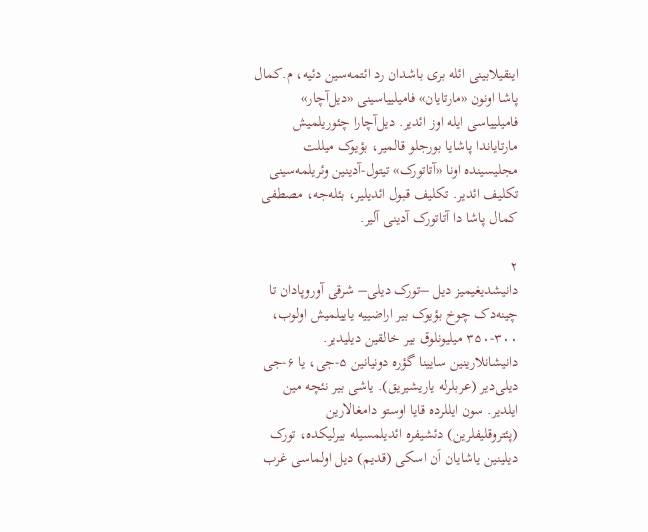اینقیلابینی ائله بری باشدان رد ائتمه‌سین دئیه، م.کمال پاشا اونون «مارتایان» فامیلییاسینی «دیل‌آچار» فامیلییاسی ایله اوز ائدیر. دیل‌آچارا چئوریلمیش مارتایاندا پاشایا بورجلو قالمیر، بؤیوک میللت مجلیسینده اونا «آتاتورک» تیتول-آدینین وئریلمه‌سینی تکلیف ائدیر. تکلیف قبول ائدیلیر، بئله‌جه، مصطفی کمال پاشا دا آتاتورک آدینی آلیر.

۲
دانیشدیغیمیز دیل –تورک دیلی– شرقی آوروپادان تا چینه‌دک چوخ بؤیوک بیر اراضییه یاییلمیش اولوب، ۳۰۰-۳۵۰ میلیونلوق بیر خالقین دیلیدیر. دانیشانلارینین سایینا گؤره دونیانین ۵-جی، یا ۶-جی دیلی‌دیر (عربلرله یاریشیریق). یاشی بیر نئچه مین ایلدیر. سون ایللرده قایا اوستو دامغالارین (پئتروقلیفلرین) دئشیفره ائدیلمسیله بیرلیکده، تورک دیلینین یاشایان اَن اسکی (قدیم) دیل اولماسی غرب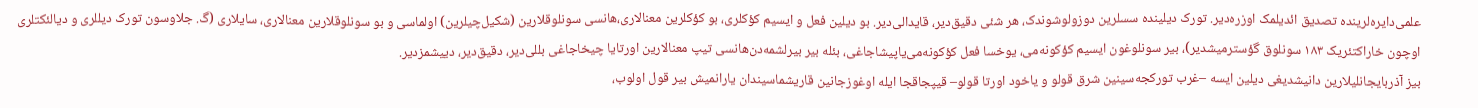علمی‌دایره‌لرینده تصدیق ائدیلمک اوزره‌دیر. تورک دیلینده سسلرین دوزولوشوندک، هر شئی دقیق‌دیر، قایدالی‌دیر. بو دیلین فعل و ایسیم کؤکلری، بو کؤکلرین معنالاری،‌هانسی سونلوقلارین (شکیل‌چیلرین) اولماسی و بو سونلوقلارین معنالاری، سایلاری (گ. جلاوسون تورک دیللری و دیالئکتلری اوچون خاراکتئریک ۱۸۳ سونلوق گؤسترمیشدیر)، بیر سونلوغون ایسیم کؤکونه‌می، یوخسا فعل کؤکونه‌می‌یاپیشاجاغی، بئله بیر بیرلشمه‌دن‌هانسی تیپ معنالارین اورتایا چیخاجاغی بللی‌دیر، دقیق‌دیر، دییشمزدیر.
بیز آذربایجانلیلارین دانیشدیغی دیلین ایسه –غرب تورکجه‌سینین شرق قولو و یاخود اورتا قولو– قیپجاقجا ایله اوغوزجانین قاریشماسیندان یارانمیش بیر قول اولوب،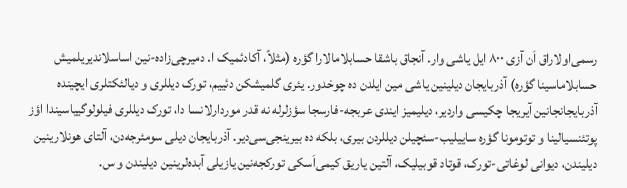رسمی‌اولاراق اَن آزی ۸۰۰ ایل یاشی وار. آنجاق باشقا حسابلامالارا گؤره (مثلاً، آکادئمیک ا. دمیرچی‌زاده-نین اساسلاندیریلمیش حسابلاماسینا گؤره) آذربایجان دیلینین یاشی مین ایلد‌ن ده چوخدور. یئری گلمیشکن دئییم، تورک دیللری و دیالئکتلری ایچینده آذربایجانجانین آیریجا چکیسی واردیر، دیلیمیز ایندی عربجه-فارسجا سؤزلرله نه قدر موردارلانسا دا، تورک دیللری فیلولوگییاسیندا اؤز پوتئنسیالینا و توتومونا گؤره ساییلیب-سئچیلن دیللردن بیری، بلکه ده بیرینجی‌سی‌دیر. آذربایجان دیلی سومئرجه‌دن، آلتای هونلارینین دیلیندن، دیوانی لوغاتی-تورک، قوتاد قوبیلیک، آلتین یاریق کیمی‌اَسکی تورکجه‌نین یازیلی آبده‌لرینین دیلیندن و س.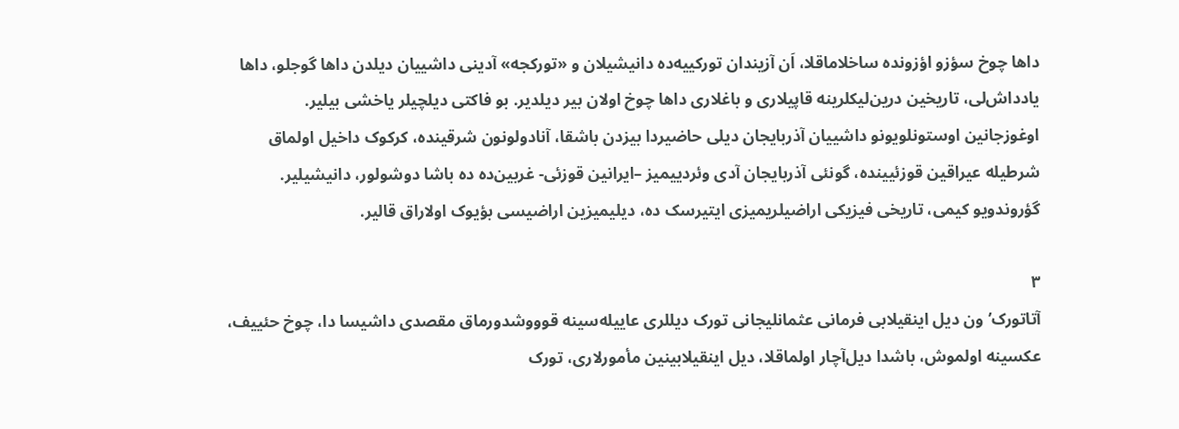داها چوخ سؤزو اؤزونده ساخلاماقلا، اَن آزیندان تورکییه‌ده دانیشیلان و «تورکجه» آدینی داشییان دیلدن داها گوجلو، داها یادداش‌لی، تاریخین درین‌لیکلرینه قاپیلاری و باغلاری داها چوخ اولان بیر دیلدیر. بو فاکتی دیلچیلر یاخشی بیلیر.
اوغوزجانین اوستونلویونو داشییان آذربایجان دیلی حاضیردا بیزدن باشقا، آنادولونون شرقینده، کرکوک داخیل اولماق شرطیله عیراقین قوزئیینده، گونئی آذربایجان آدی وئردییمیز –ایرانین قوزئی- غربین‌ده ده باشا دوشولور، دانیشیلیر. گؤروندویو کیمی، تاریخی فیزیکی اراضیلریمیزی ایتیرسک ده، دیلیمیزین اراضیسی بؤیوک اولاراق قالیر.

۳
آتاتورک’ون دیل اینقیلابی فرمانی عثمانلیجانی تورک دیللری عاییله‌سینه قوووشدورماق مقصدی داشیسا دا، چوخ حئییف، عکسینه اولموش، باشدا دیل‌آچار اولماقلا، دیل اینقیلابینین مأمورلاری، تورک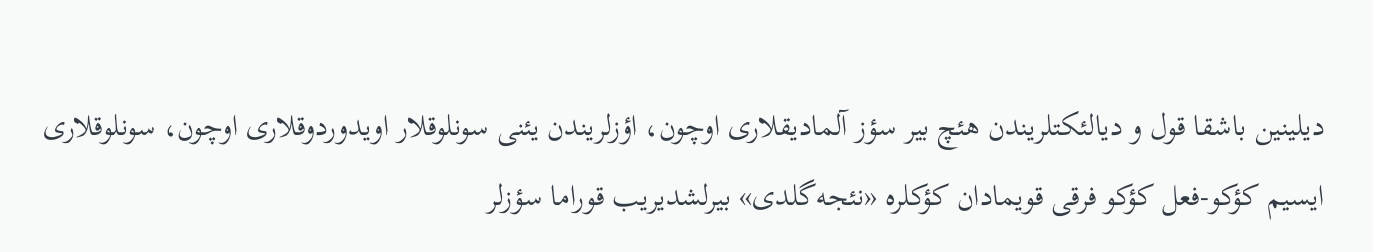دیلینین باشقا قول و دیالئکتلریندن هئچ بیر سؤز آلمادیقلاری اوچون، اؤزلریندن یئنی سونلوقلار اویدوردوقلاری اوچون، سونلوقلاری ایسیم کؤکو-فعل کؤکو فرقی قویمادان کؤکلره «نئجه‌گلدی» بیرلشدیریب قوراما سؤزلر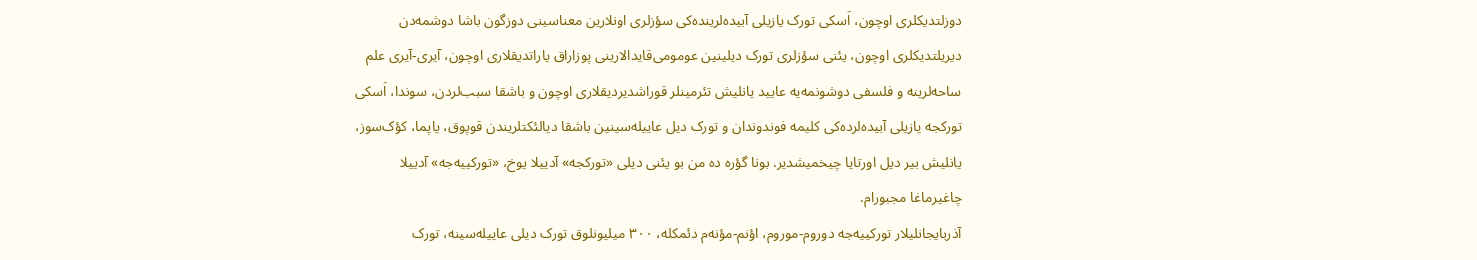دوزلتدیکلری اوچون، اَسکی تورک یازیلی آبیده‌لرینده‌کی سؤزلری اونلارین معناسینی دوزگون باشا دوشمه‌دن دیریلتدیکلری اوچون، یئنی سؤزلری تورک دیلینین عومومی‌قایدالارینی پوزاراق یاراتدیقلاری اوچون، آیری-آیری علم ساحه‌لرینه و فلسفی دوشونمه‌یه عایید یانلیش تئرمینلر قوراشدیردیقلاری اوچون و باشقا سبب‌لردن، سوندا، اَسکی تورکجه یازیلی آبیده‌لرده‌کی کلیمه فوندوندان و تورک دیل عاییله‌سینین باشقا دیالئکتلریندن قوپوق، یاپما، کؤک‌سوز، یانلیش بیر دیل اورتایا چیخمیشدیر. بونا گؤره ده من بو یئنی دیلی «تورکجه» آدییلا یوخ، «تورکییه‌جه» آدییلا چاغیرماغا مجبورام.
آذربایجانلیلار تورکییه‌جه دوروم-موروم، اؤنم-مؤنه‌م دئمکله، ۳۰۰ میلیونلوق تورک دیلی عاییله‌سینه، تورک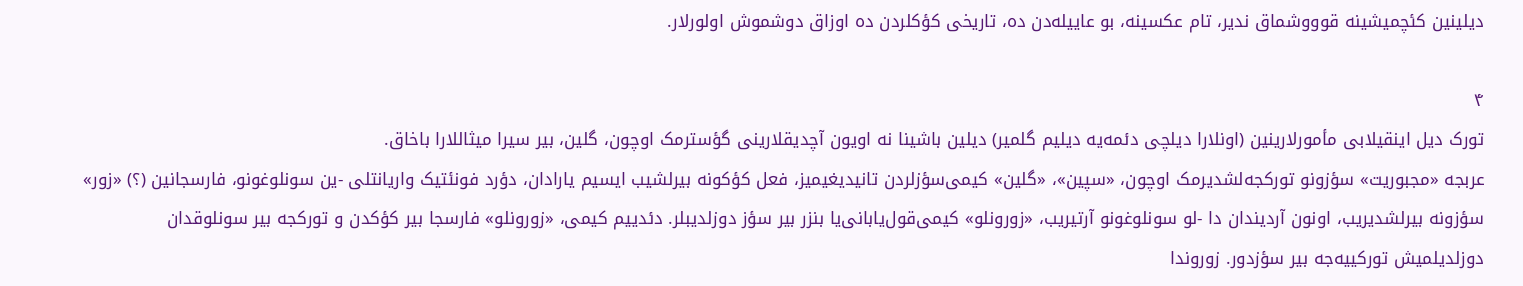دیلینین کئچمیشینه قوووشماق ندیر، تام عکسینه، بو عاییله‌دن ده، تاریخی کؤکلردن ده اوزاق دوشموش اولورلار.

۴
تورک دیل اینقیلابی مأمورلارینین (اونلارا دیلچی دئمه‌یه دیلیم گلمیر) دیلین باشینا نه اویون آچدیقلارینی گؤسترمک اوچون، گلین، بیر سیرا میثاللارا باخاق.
عربجه «مجبوریت» سؤزونو تورکجه‌لشدیرمک اوچون، «سپین»، «گلین» کیمی‌سؤزلردن تانیدیغیمیز، فعل کؤکونه بیرلشیب ایسیم یارادان، دؤرد فونئتیک واریانتلی -ین سونلوغونو، فارسجانین (؟) «زور» سؤزونه بیرلشدیریب، اونون آردیندان دا -لو سونلوغونو آرتیریب، «زورونلو» کیمی‌قول‌یابانی‌یا بنزر بیر سؤز دوزلدیبلر. دئدییم کیمی، «زورونلو» فارسجا بیر کؤکدن و تورکجه بیر سونلوقدان دوزلدیلمیش تورکییه‌جه بیر سؤزدور. زوروندا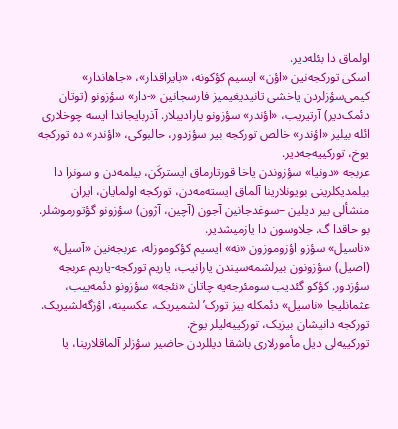اولماق دا بئله‌دیر.
اسکی تورکجه‌نین «اؤن» ایسیم کؤکونه، «بایراقدار»، «جاهاندار» کیمی‌سؤزلردن یاخشی تانیدیغیمیز فارسجانین «-دار» سؤزونو (توتان دئمک‌دیر) آرتیریب، «اؤندر» سؤزونو یارادیبلار. آذربایجاندا ایسه چوخلاری ائله بیلیر «اؤندر» خالص تورکجه بیر سؤزدور، حالبوکی، «اؤندر» ده تورکجه یوخ، تورکییه‌جه‌دیر.
عربجه «دونیا» سؤزوندن یاخا قورتارماق ایسترکَن، بیلمه‌دن و سونرا دا بیلمدیکلرینی بویونلارینا آلماق ایسته‌مه‌دن، تورکجه اولمایان، ایران منشألی بیر دیلین –سوغدجانین آجون (آچین، آژون) سؤزونو گؤتورموشلر. بو حاقدا گ. جلاوسون دا یازمیشدیر.
«ناسیل» سؤزو اؤزوموزون «نه» ایسیم کؤکوموزله، عربجه‌نین «آسیل» (اصیل) سؤزونون بیرلشمه‌سیندن یارانیب، یاریم تورکجه-یاریم عربجه سؤزدور. کؤکو گئدیب سومئرجه‌یه چاتان «نئجه» سؤزونو دئمه‌ییب، عثمانلیجا «ناسیل» دئمکله بیز تورک’لشمیریک، عکسینه، اؤزگه‌لشیریک. تورکجه دانیشان بیزیک، تورکییه‌لیلر یوخ.
تورکییه‌لی دیل مأمورلاری باشقا دیللردن حاضیر سؤزلر آلماقلارینا، یا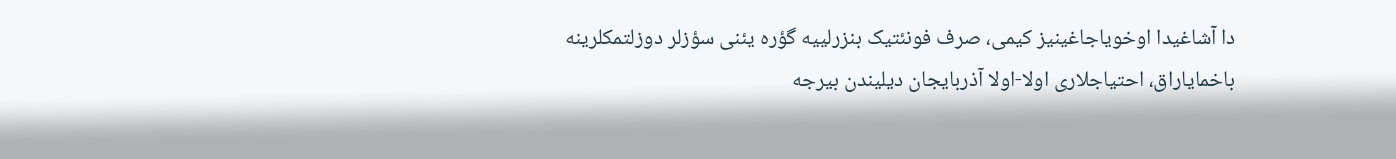دا آشاغیدا اوخویاجاغینیز کیمی، صرف فونئتیک بنزرلییه گؤره یئنی سؤزلر دوزلتمکلرینه باخمایاراق، احتیاجلاری اولا-اولا آذربایجان دیلیندن بیرجه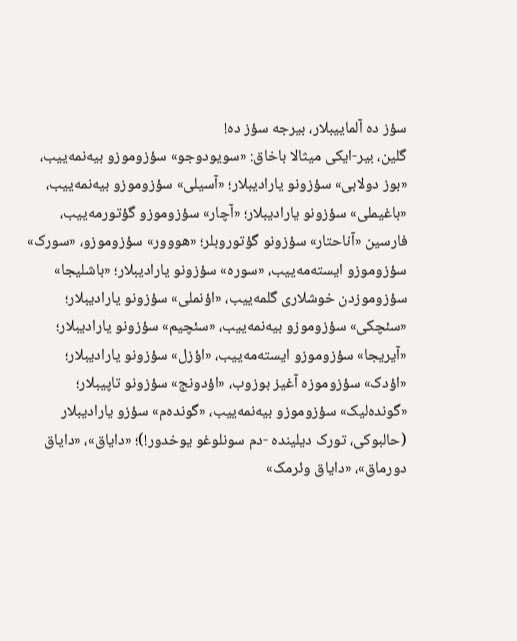سؤز ده آلماییبلار، بیرجه سؤز ده!
گلین، بیر-ایکی میثالا باخاق: «سویودوجو» سؤزوموزو بیه‌نمه‌ییب، «بوز دولابی» سؤزونو یارادیبلار؛ «آسیلی» سؤزوموزو بیه‌نمه‌ییب، «باغیملی» سؤزونو یارادیبلار؛ «آچار» سؤزوموزو گؤتورمه‌ییب، فارسین «آناحتار» سؤزونو گؤتوروبلر؛ «هووور» سؤزوموزو، «سورک» سؤزوموزو ایسته‌مه‌ییب، «سوره» سؤزونو یارادیبلار؛ «باشلیجا» سؤزوموزدن خوشلاری گلمه‌ییب، «اؤنملی» سؤزونو یارادیبلار؛ «سئچکی» سؤزوموزو بیه‌نمه‌ییب، «سئچیم» سؤزونو یارادیبلار؛ «آیریجا» سؤزوموزو ایسته‌مه‌ییب، «اؤزل» سؤزونو یارادیبلار؛ «اؤدک» سؤزوموزه آغیز بوزوب، «اؤدونج» سؤزونو تاپیبلار؛ «گونده‌لیک» سؤزوموزو بیه‌نمه‌ییب، «گونده‌م» سؤزو یارادیبلار (حالبوکی، تورک دیلینده -دم سونلوغو یوخدور!)؛ «دایاق»، «دایاق دورماق»، «دایاق وئرمک»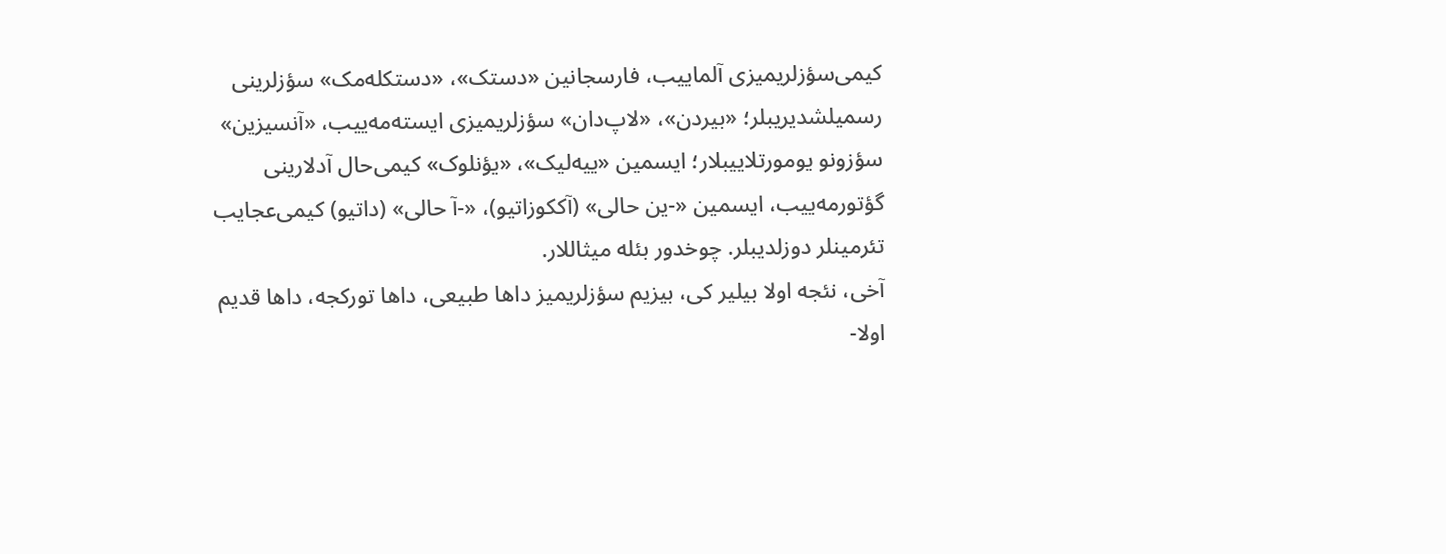کیمی‌سؤزلریمیزی آلماییب، فارسجانین «دستک»، «دستکله‌مک» سؤزلرینی رسمیلشدیریبلر؛ «بیردن»، «لاپ‌دان» سؤزلریمیزی ایسته‌مه‌ییب، «آنسیزین» سؤزونو یومورتلاییبلار؛ ایسمین «ییه‌لیک»، «یؤنلوک» کیمی‌حال آدلارینی گؤتورمه‌ییب، ایسمین «-ین حالی» (آککوزاتیو)، «-آ حالی» (داتیو) کیمی‌عجایب تئرمینلر دوزلدیبلر. چوخدور بئله میثاللار.
آخی، نئجه اولا بیلیر کی، بیزیم سؤزلریمیز داها طبیعی، داها تورکجه، داها قدیم اولا-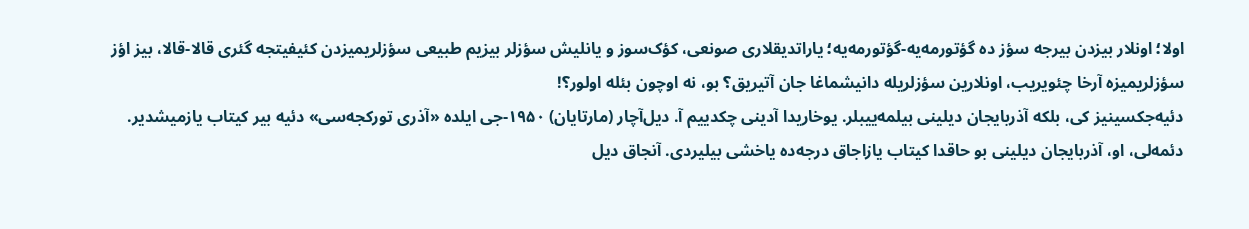اولا؛ اونلار بیزدن بیرجه سؤز ده گؤتورمه‌یه-گؤتورمه‌یه؛ یاراتدیقلاری صونعی، کؤک‌سوز و یانلیش سؤزلر بیزیم طبیعی سؤزلریمیزدن کئیفیتجه گئری قالا-قالا، بیز اؤز سؤزلریمیزه آرخا چئویریب، اونلارین سؤزلریله دانیشماغا جان آتیریق؟ بو، نه اوچون بئله اولور؟!
دئیه‌جکسینیز کی، بلکه آذربایجان دیلینی بیلمه‌ییبلر. یوخاریدا آدینی چکدییم آ. دیل‌آچار (مارتایان) ۱۹۵۰-جی ایلده «آذری تورکجه‌سی» دئیه بیر کیتاب یازمیشدیر. دئمه‌لی، او، آذربایجان دیلینی بو حاقدا کیتاب یازاجاق درجه‌ده یاخشی بیلیردی. آنجاق دیل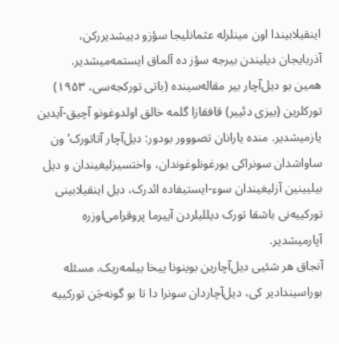اینقیلابیندا اون مینلرله عثمانلیجا سؤزو دییشدیررکن، آذربایجان دیلیندن بیرجه سؤز ده آلماق ایستمه‌میشدیر.
همین بو دیل‌آچار بیر مقاله‌سینده (باتی تورکجه‌سی، ۱۹۵۳) تورکلرین (بیزی دئییر) قافقازا گلمه خالق اولدوغونو آچیق-آیدین یازمیشدیر. منده یارانان تصووور بودور: دیل‌آچار آتاتورک’ون ساواشدان سونراکی یورغونلوغوندان، واختسیزلیغیندان و دیل بیلیینین آزلیغیندان سوء-ایستیفاده ائد‌رک، دیل اینقیلابینی تورکییه‌نی باشقا تورک دیللیلردن آییرما پروقرامی‌اوزره آپارمیشدیر.
آنجاق هر شئیی دیل‌آچارین بوینونا ییخا بیلمه‌ریک. مسئله بوراسیندادیر کی، دیل‌آچاردان سونرا دا تا بو گونه‌جَن تورکییه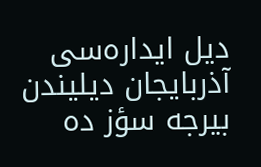دیل ایداره‌سی آذربایجان دیلیندن بیرجه سؤز ده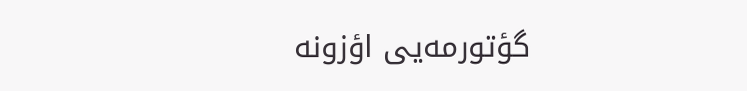گؤتورمه‌یی اؤزونه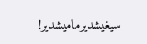سیغیشدیرمامیشدیر!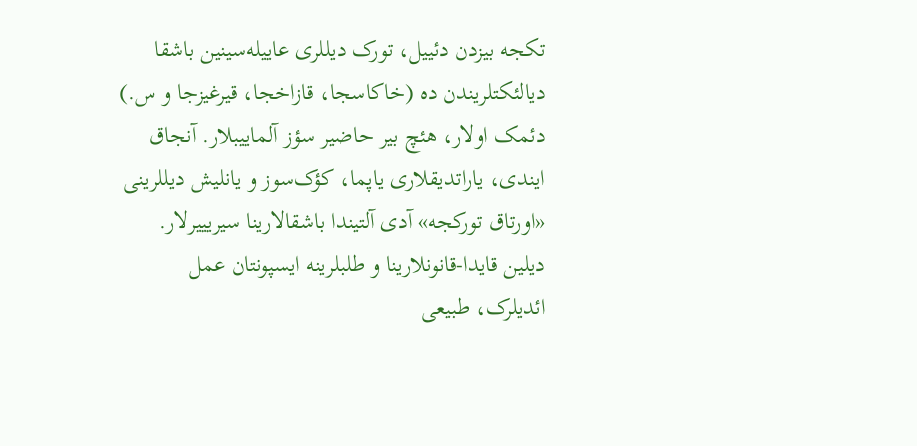تکجه بیزدن دئییل، تورک دیللری عاییله‌سینین باشقا دیالئکتلریندن ده (خاکاسجا، قازاخجا، قیرغیزجا و س.) دئمک اولار، هئچ بیر حاضیر سؤز آلماییبلار. آنجاق ایندی، یاراتدیقلاری یاپما، کؤک‌سوز و یانلیش دیللرینی «اورتاق تورکجه» آدی آلتیندا باشقالارینا سیریییرلار.
دیلین قایدا-قانونلارینا و طلبلرینه ایسپونتان عمل ائدیلرک، طبیعی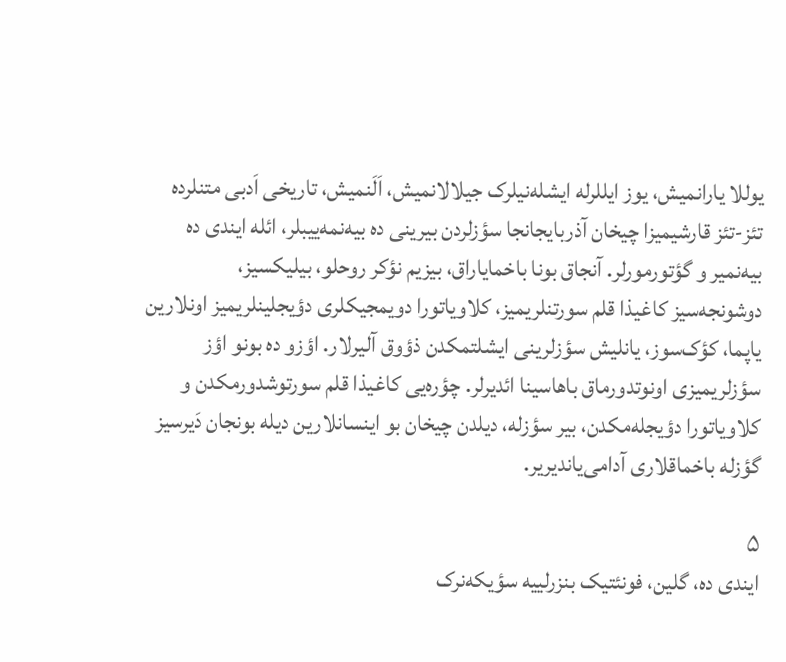یوللا یارانمیش، یوز ایللرله ایشله‌نیلرک جیلالانمیش، اَلَنمیش، تاریخی اَدبی متنلرده تئز-تئز قارشیمیزا چیخان آذربایجانجا سؤزلردن بیرینی ده بیه‌نمه‌ییبلر، ائله ایندی ده بیه‌نمیر و گؤتورمورلر. آنجاق بونا باخمایاراق، بیزیم نؤکر روحلو، بیلیکسیز، دوشونجه‌سیز کاغیذا قلم سورتنلریمیز، کلاویاتورا دویمجیکلری دؤیجلینلریمیز اونلارین یاپما، کؤک‌سوز، یانلیش سؤزلرینی ایشلتمکدن ذؤوق آلیرلار. اؤزو ده بونو اؤز سؤزلریمیزی اونوتدورماق باهاسینا ائدیرلر. چؤره‌یی کاغیذا قلم سورتوشدورمکدن و کلاویاتورا دؤیجله‌مکدن، بیر سؤزله، دیلدن چیخان بو اینسانلارین دیله بونجان دَیرسیز گؤزله باخماقلاری آدامی‌یاندیریر.

۵
ایندی ده، گلین، فونئتیک بنزرلییه سؤیکه‌نرک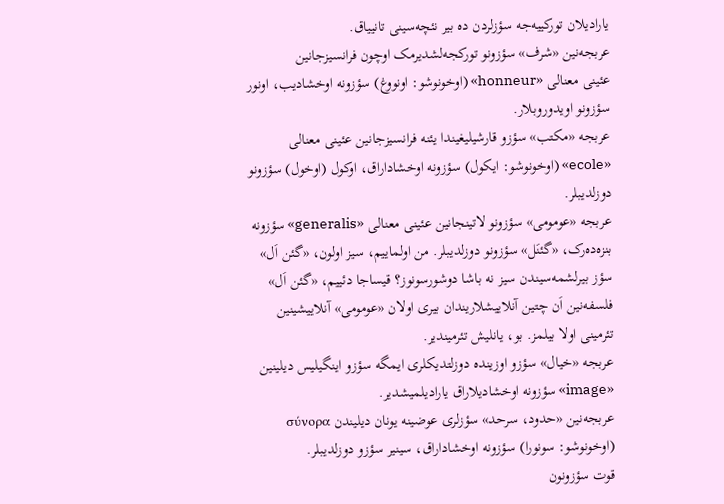یارادیلان تورکییه‌جه سؤزلردن ده بیر نئچه‌سینی تانییاق.
عربجه‌نین «شرف» سؤزونو تورکجه‌لشدیرمک اوچون فرانسیزجانین عئینی ‌معنالی «honneur» (اوخونوشو: اونووغ) سؤزونه اوخشادیب، اونور سؤزونو اویدوروبلار.
عربجه «مکتب» سؤزو قارشیلیغیندا یئنه فرانسیزجانین عئینی معنالی «ecole» (اوخونوشو: ایکول) سؤزونه اوخشاداراق، اوکول (اوخول) سؤزونو دوزلدیبلر.
عربجه «عومومی» سؤزونو لاتینجانین عئینی معنالی «generalis» سؤزونه بنزه‌ده‌رک، «گئنَل» سؤزونو دوزلدیبلر. من اولماییم، سیز اولون، «گئن اَل» سؤز بیرلشمه‌سیندن سیز نه باشا دوشورسونوز؟ قیساجا دئییم، «گئن اَل» فلسفه‌نین اَن چتین آنلاییشلاریندان بیری اولان «عومومی» آنلاییشینین تئرمینی اولا بیلمز. بو، یانلیش تئرمیندیر.
عربجه «خیال» سؤزو اوزینده دوزلتدیکلری ایمگه سؤزو اینگیلیس دیلینین «image» سؤزونه اوخشادیلاراق یارادیلمیشدیر.
عربجه‌نین «حدود، سرحد» سؤزلری عوضینه یونان دیلیندن σύνορα (اوخونوشو: سونورا) سؤزونه اوخشاداراق، سینیر سؤزو دوزلدیبلر.
قوت سؤزونون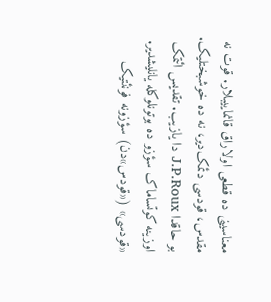معناسینی ده قطعی اولاراق قانماییبلار. قوت نه مقدس، قودسی دئمک‌دیر، نه ده خوشبختلیک. بو حاقدا J.P.Roux دا یازیب. تقدیس ائتمک اوزینه کوتساماک سؤزو ده بوتونلوکله یانلیشدیر. «قودسی» («قودس»دن) سؤزونه فونئتیک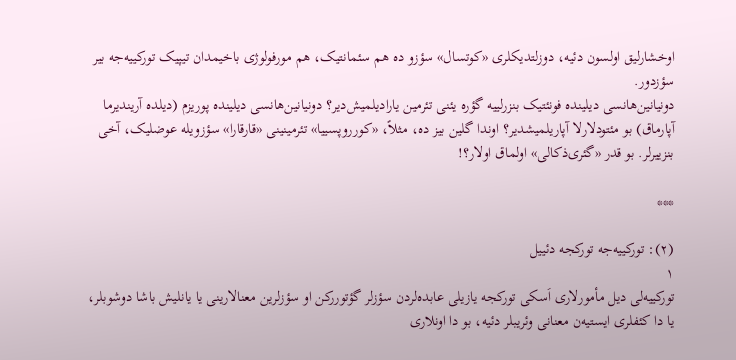اوخشارلیق اولسون دئیه، دوزلتدیکلری «کوتسال» سؤزو ده هم سئمانتیک، هم مورفولوژی باخیمدان تیپیک تورکییه‌جه بیر سؤزدور.
دونیانین‌هانسی دیلینده فونئتیک بنزرلییه گؤره یئنی تئرمین یارادیلمیش‌دیر؟ دونیانین‌هانسی دیلینده پوریزم (دیلده آریندیرما آپارماق) بو مئتودلارلا آپاریلمیشدیر؟ اوندا گلین بیز ده، مثلاً، «کورروپسییا» تئرمینینی «قارقارا» سؤزویله عوضلیک، آخی بنزییرلر. بو قدر «گئری‌ذکالی» اولماق اولار؟!

***

(۲): تورکییه‌جه تورکجه دئییل
۱
تورکییه‌لی دیل مأمورلاری اَسکی تورکجه یازیلی عابده‌لردن سؤزلر گؤتوررکن او سؤزلرین معنالارینی یا یانلیش باشا دوشوبلر، یا دا کئفلری ایستیه‌ن معنانی وئریبلر دئیه، بو دا اونلاری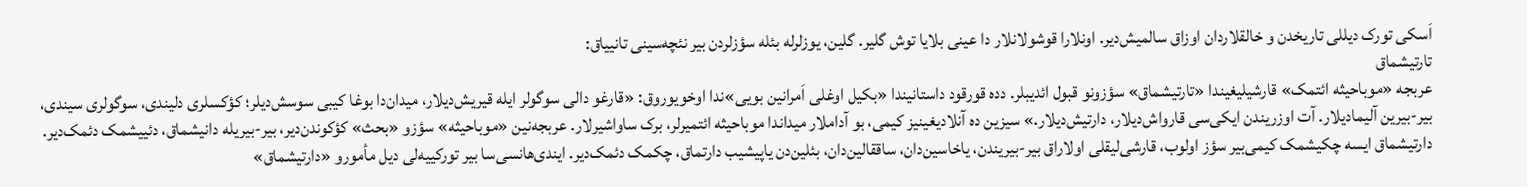اَسکی تورک دیللی تاریخدن و خالقلاردان اوزاق سالمیش‌دیر. اونلارا قوشولانلار دا عینی بلایا توش گلیر. گلین، یوزلرله بئله سؤزلردن بیر نئچه‌سینی تانییاق:
تارتیشماق
عربجه «موباحیثه ائتمک» قارشیلیغیندا «تارتیشماق» سؤزونو قبول ائدیبلر. دده قورقود داستانیندا «بکیل اوغلی اَمرانین بویی»ندا اوخویوروق: «قارغو دالی سوگولر ایله قیریش‌دیلار، میدان‌دا بوغا کیبی سوسش‌دیلر؛ کؤکسلری دلیندی، سوگولری سیندی، بیر-بیرین آلیمادیلار. آت اوزریندن ایکی‌سی قارواش‌دیلار، دارتیش‌دیلار.» سیزین ده آنلادیغینیز کیمی، بو آداملار میداندا موباحیثه ائتمیرلر، برک ساواشیرلار. عربجه‌نین «موباحیثه» سؤزو «بحث» کؤکوندن‌دیر، بیر-بیریله دانیشماق، دئییشمک دئمک‌دیر. دارتیشماق ایسه چکیشمک کیمی‌بیر سؤز اولوب، قارشی‌لیقلی اولاراق بیر-بیریندن، یاخاسین‌دان، ساققالین‌دان، بئلین‌دن یاپیشیب دارتماق، چکمک دئمک‌دیر. ایندی‌هانسی‌سا بیر تورکییه‌لی دیل مأمورو «دارتیشماق»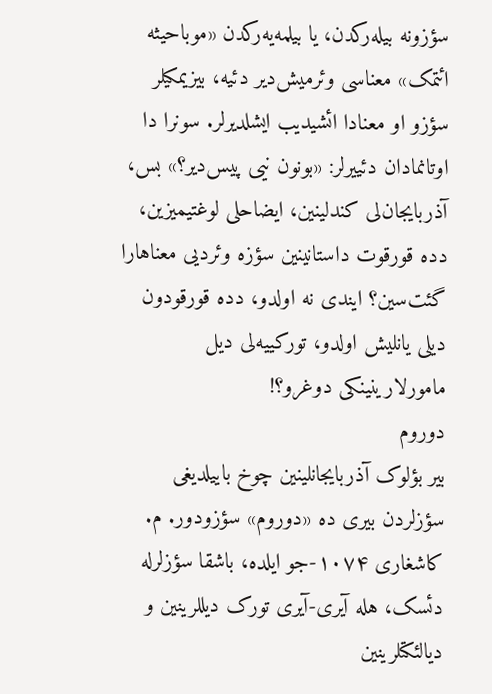سؤزونه بیله‌رکدن، یا بیلمه‌یه‌رکدن «موباحیثه ائتمک» معناسی وئرمیش‌دیر دئیه، بیزیمکیلر سؤزو او معنادا ائشیدیب ایشلدیرلر. سونرا دا اوتانمادان دئییرلر: «بونون نیی پیس‌دیر؟» بس، آذربایجان‌لی کندلینین، ایضاحلی لوغتیمیزین، دده قورقوت داستانینین سؤزه وئردیی معنا‌هارا گئت‌سین؟ ایندی نه ‌اولدو، دده قورقودون دیلی یانلیش اولدو، تورکییه‌لی دیل مامورلارینینکی دوغرو؟!
دوروم
بیر بؤلوک آذربایجانلینین چوخ باییلدیغی سؤزلردن بیری ده «دوروم» سؤزودور. م. کاشغاری ۱۰۷۴-جو ایلده، باشقا سؤزلرله دئسک، هله آیری-آیری تورک دیللرینین و دیالئکتلرینین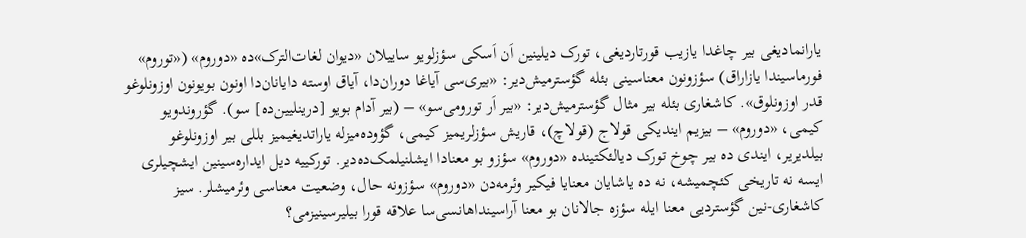یارانمادیغی بیر چاغدا یازیب قورتاردیغی، تورک دیلینین اَن اَسکی سؤزلویو ساییلان «دیوان لغات‌الترک»ده «دوروم» («توروم» فورماسیندا یازاراق) سؤزونون معناسینی بئله گؤسترمیش‌دیر: «بیری‌سی آیاغا دوران‌دا، آیاق اوسته دایانان‌دا اونون بویونون اوزونلوغو قدر اوزونلوق». کاشغاری بئله بیر مثال گؤسترمیش‌دیر: «بیر اَر تورومی‌سو» – (بیر آدام بویو [درینلیین‌ده] سو). گؤروندویو کیمی، «دوروم» – بیزیم ایندیکی قولاج (قولاچ)، قاریش سؤزلریمیز کیمی، گؤوده‌میزله یاراتدیغیمیز بللی بیر اوزونلوغو بیلدیریر، ایندی ده بیر چوخ تورک دیالئکتینده «دوروم» سؤزو بو معنادا ایشلنیلمک‌ده‌دیر. تورکییه دیل ایداره‌سینین ایشچیلری ایسه نه تاریخی کئچمیشه، نه ده یاشایان معنایا فیکیر وئرمه‌دن «دوروم» سؤزونه حال، وضعیت معناسی وئرمیشلر. سیز کاشغاری-نین گؤستردیی معنا ایله سؤزه جالانان بو معنا آراسیندا‌هانسی‌سا علاقه قورا بیلیرسینیزمی؟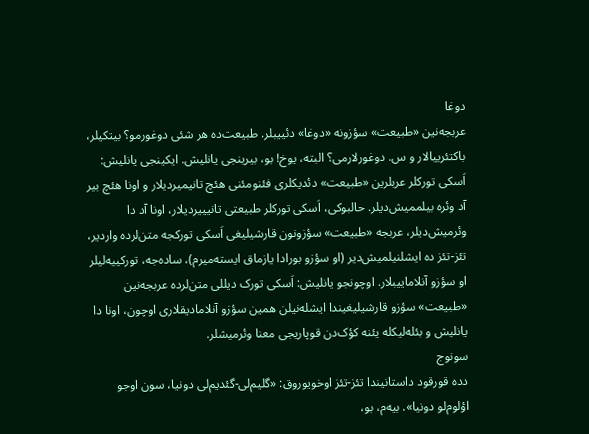دوغا
عربجه‌نین «طبیعت» سؤزونه «دوغا» دئییبلر. طبیعت‌ده هر شئی دوغورمو؟ بیتکیلر، باکتئرییالار و س. دوغورلارمی؟ البته، یوخ! بو، بیرینجی یانلیش. ایکینجی یانلیش: اَسکی تورکلر عربلرین «طبیعت» دئدیکلری فئنومئنی هئچ تانیمیردیلار و اونا هئچ بیر آد وئره بیلممیش‌دیلر. حالبوکی، اَسکی تورکلر طبیعتی تانیییردیلار، اونا آد دا وئرمیش‌دیلر، عربجه «طبیعت» سؤزونون قارشیلیغی اَسکی تورکجه متن‌لرده واردیر، تئز-تئز ده ایشلنیلمیش‌دیر (او سؤزو بورادا یازماق ایسته‌میرم)، ساده‌جه، تورکییه‌لیلر او سؤزو آنلاماییبلار. اوچونجو یانلیش: اَسکی تورک دیللی متن‌لرده عربجه‌نین «طبیعت» سؤزو قارشیلیغیندا ایشله‌نیلن همین سؤزو آنلامادیقلاری اوچون، اونا دا یانلیش و بئله‌لیکله یئنه کؤک‌دن قوپاریجی معنا وئرمیشلر.
سونوج
دده قورقود داستانیندا تئز-تئز اوخویوروق: «گلیم‌لی-گئدیم‌لی دونیا، سون اوجو اؤلوم‌لو دونیا». بیه‌م، بو،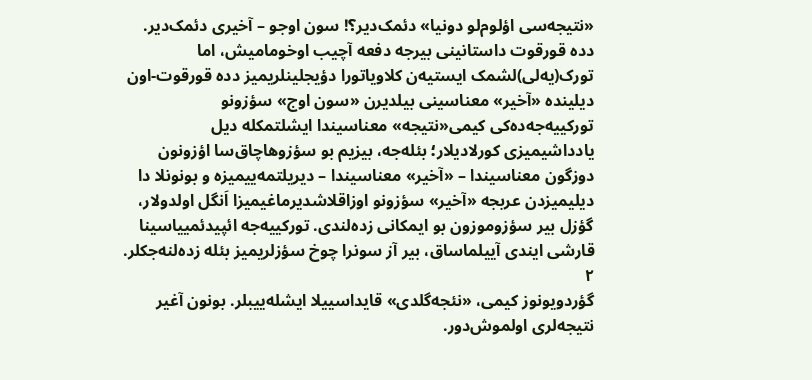«نتیجه‌سی اؤلوم‌لو دونیا» دئمک‌دیر؟! سون اوجو – آخیری دئمک‌دیر. دده قورقوت داستانینی بیرجه دفعه آچیب اوخومامیش، اما تورک(یه‌لی)لشمک ایستیه‌ن کلاویاتورا دؤیجلینلریمیز دده قورقوت-اون دیلینده «آخیر» معناسینی بیلدیر‌ن «سون اوج» سؤزونو تورکییه‌جه‌ده‌کی کیمی‌«نتیجه» معناسیندا ایشلتمکله دیل یادداشیمیزی کورلادیلار؛ بئله‌جه، بیزیم بو سؤزو‌هاچاق‌سا اؤزونون دوزگون معناسیندا – «آخیر» معناسیندا – دیریلتمه‌ییمیزه و بونونلا دا دیلیمیزدن عربجه «آخیر» سؤزونو اوزاقلاشدیرماغیمیزا اَنگل اولدولار، گؤزل بیر سؤزوموزون بو ایمکانی زده‌لندی. تورکییه‌جه ائپیدئمییاسینا قارشی ایندی آییلماساق، بیر آز سونرا چوخ سؤزلریمیز بئله زده‌لنه‌جکلر.
۲
گؤردویونوز کیمی، «نئجه‌گلدی» قایداسییلا ایشله‌ییبلر. بونون آغیر نتیجه‌لری اولموش‌دور.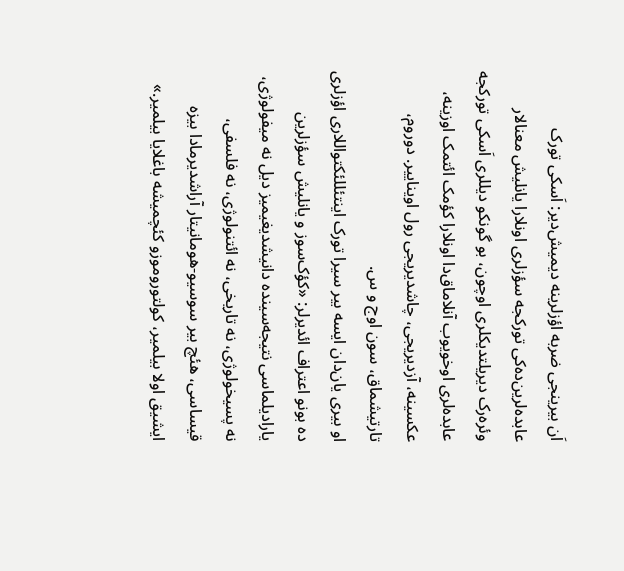اَن بیرینجی ضربه اؤزلرینه دیمیش‌دیر: اَسکی تورک عابده‌لرین‌ده‌کی تورکجه سؤزلری اونلارا یانلیش معنالار وئره‌رک دیریلتدیکلری اوچون، بو گونکو دیللری اَسکی تورکجه عابده‌لری اوخویوب آنلاماق‌دا اونلارا کؤمک ائتمک اوزینه، عکسینه، آزدیریجی، چاشدیریجی رول اویناییر. دوروم، تارتیشماق، سون اوج و س.
او بیری یان‌دان ایسه بیر سیرا تورک اینتئللئکتواللاری اؤزلری ده بونو اعتراف ائدیرلر: «کؤک‌سوز و یانلیش سؤزلرین یارادیلماسی نتیجه‌سینده دانیشدیغیمیز دیل نه میفولوژی، نه پسیخولوژی، نه تاریخی، نه ائتنولوژی، نه فلسفی، قیساسی، هئچ بیر سوسیو-هومانیتار آراشدیرمادا بیزه ایشیق اولا بیلمیر، کولتوروموزو کئچمیشه باغلایا بیلمیر.»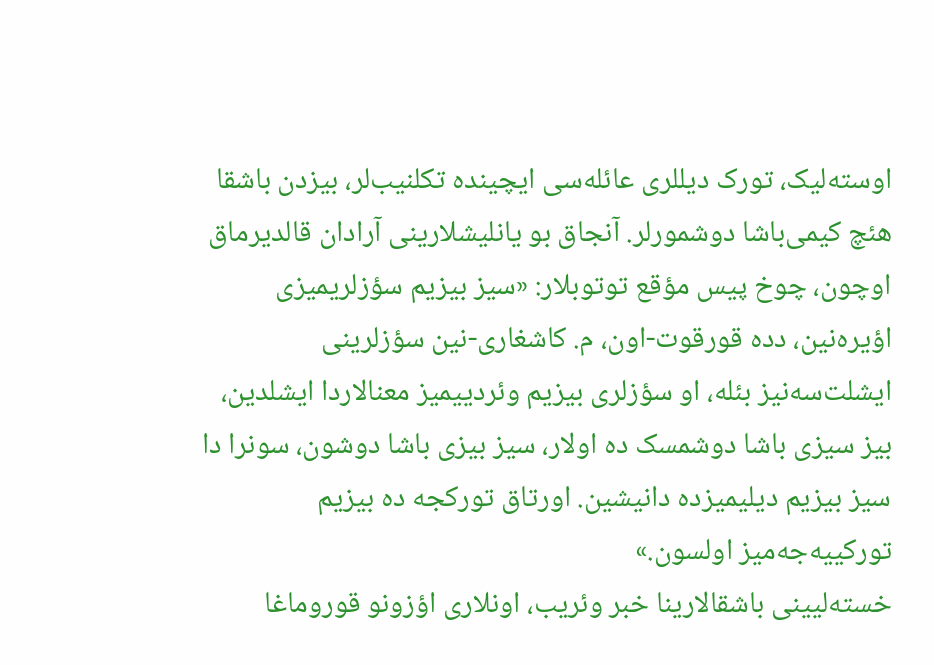اوسته‌لیک، تورک دیللری عائله‌سی ایچینده تکلنیب‌لر، بیزدن باشقا هئچ کیمی‌باشا دوشمورلر. آنجاق بو یانلیشلارینی آرادان قالدیرماق اوچون، چوخ پیس مؤقع توتوبلار: «سیز بیزیم سؤزلریمیزی اؤیره‌نین، دده قورقوت-اون، م. کاشغاری-نین سؤزلرینی ایشلت‌سه‌نیز بئله، او سؤزلری بیزیم وئردییمیز معنالاردا ایشلدین، بیز سیزی باشا دوشمسک ده اولار، سیز بیزی باشا دوشون، سونرا دا سیز بیزیم دیلیمیزده دانیشین. اورتاق تورکجه ده بیزیم تورکییه‌جه‌میز اولسون.»
خسته‌لیینی باشقالارینا خبر وئریب، اونلاری اؤزونو قوروماغا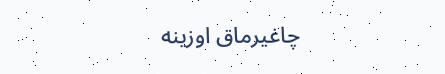چاغیرماق اوزینه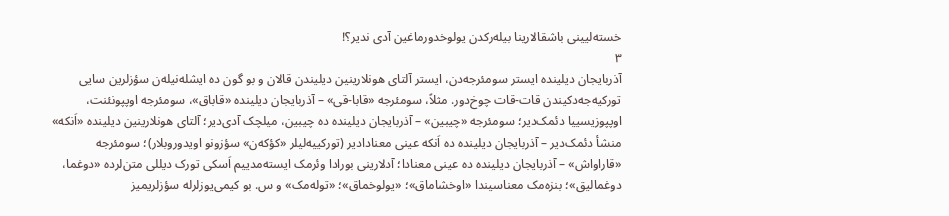خسته‌لیینی باشقالارینا بیله‌رکدن یولوخدورماغین آدی ندیر؟!
۳
آذربایجان دیلینده ایستر سومئرجه‌دن، ایستر آلتای هونلارینین دیلیندن قالان و بو گون ده ایشله‌نیله‌ن سؤزلرین سایی تورکیه‌جه‌دکیندن قات-قات چوخ‌دور. مثلاً، سومئرجه «قابا-قی» – آذربایجان دیلینده «قاباق»، سومئرجه اوپپونئنت، اوپپوزیسییا دئمک‌دیر؛ سومئرجه «چیبین» – آذربایجان دیلینده ده چیبین، میلچک آدی‌دیر؛ آلتای هونلارینین دیلینده «اَنکه» منشأ دئمک‌دیر – آذربایجان دیلینده ده اَنکه عینی معنادادیر (تورکییه‌لیلر «کؤکه‌ن» سؤزونو اویدوروبلار)؛ سومئرجه «قاراواش» – آذربایجان دیلینده ده عینی معنادا؛ آدلارینی بورادا وئرمک ایسته‌مدییم اَسکی تورک دیللی متن‌لرده «دوغما، دوغمالیق»؛ بنزه‌مک معناسیندا «اوخشاماق»؛ «یولوخماق»؛ «توله‌مک» و س. بو کیمی‌یوزلرله سؤزلریمیز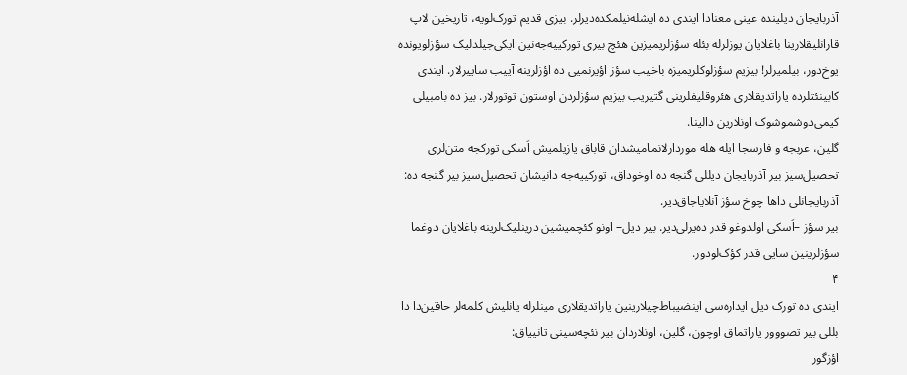آذربایجان دیلینده عینی معنادا ایندی ده ایشله‌نیلمکده‌دیرلر. بیزی قدیم تورک‌لویه، تاریخین لاپ قارانلیقلارینا باغلایان یوزلرله بئله سؤزلریمیزین هئچ بیری تورکییه‌جه‌نین ایکی‌جیلدلیک سؤزلویونده یوخ‌دور، بیلمیرلر! بیزیم سؤزلوکلریمیزه باخیب سؤز اؤیرنمیی ده اؤزلرینه آییب ساییرلار. ایندی کابینئتلرده یاراتدیقلاری هئروقلیفلرینی گتیریب بیزیم سؤزلردن اوستون توتورلار. بیز ده بامبیلی کیمی‌دوشموشوک اونلارین دالینا.
گلین، عربجه و فارسجا ایله هله موردارلانمامیشدان قاباق یازیلمیش اَسکی تورکجه متن‌لری تحصیل‌سیز بیر آذربایجان دیللی گنجه ده اوخوداق، تورکییه‌جه دانیشان تحصیل‌سیز بیر گنجه ده: آذربایجانلی داها چوخ سؤز آنلایاجاق‌دیر.
بیر سؤز –اَسکی اولدوغو قدر ده‌یرلی‌دیر. بیر دیل– اونو کئچمیشین درینلیک‌لرینه باغلایان دوغما سؤزلرینین سایی قدر کؤک‌لودور.
۴
ایندی ده تورک دیل ایداره‌سی اینضیباط‌چیلارینین یاراتدیقلاری مینلرله یانلیش کلمه‌لر حاقین‌دا دا بللی بیر تصووور یاراتماق اوچون، گلین، اونلاردان بیر نئچه‌سینی تانییاق:
اؤزگور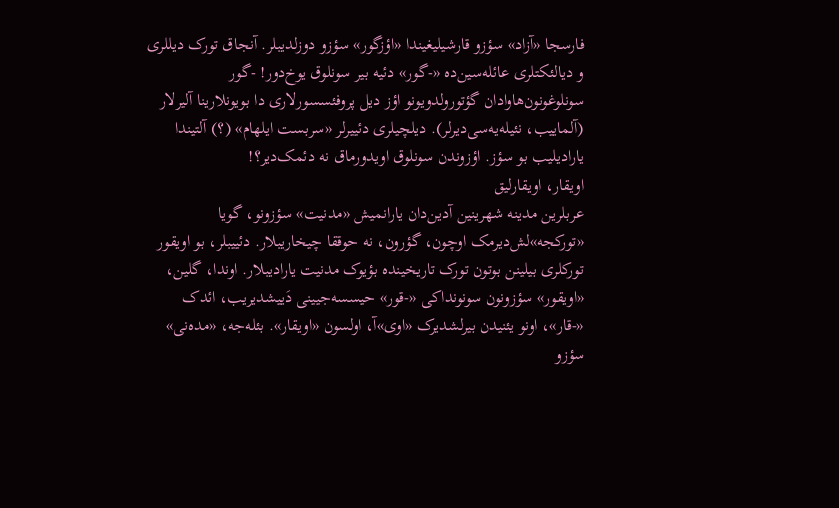فارسجا «آزاد» سؤزو قارشیلیغیندا «اؤزگور» سؤزو دوزلدیبلر. آنجاق تورک دیللری و دیالئکتلری عائله‌سین‌ده «-گور» دئیه بیر سونلوق یوخ‌دور! -گور سونلوغونون‌هاوادان گؤتورولدویونو اؤز دیل پروفئسسورلاری دا بویونلارینا آلیرلار (آلماییب، نئیله‌یه‌سی‌دیرلر). دیلچیلری دئییرلر «سربست ایلهام» (؟) آلتیندا یارادیلیب بو سؤز. اؤزوندن سونلوق اویدورماق نه دئمک‌دیر؟!
اویقار، اویقارلیق
عربلرین مدینه شهرینین آدین‌دان یارانمیش «مدنیت» سؤزونو، گویا «تورکجه»لش‌دیرمک اوچون، گؤرون، نه حوققا چیخاریبلار. دئییبلر، بو اویقور تورکلری بیلینن بوتون تورک تاریخینده بؤیوک مدنیت یارادیبلار. اوندا، گلین، «اویقور» سؤزونون سونونداکی «-قور» حیسسه‌جیینی دَییشدیریب، ائدک «-قار»، اونو یئنیدن بیرلشدیرک «اوی»آ، اولسون «اویقار». بئله‌جه، «مده‌نی» سؤزو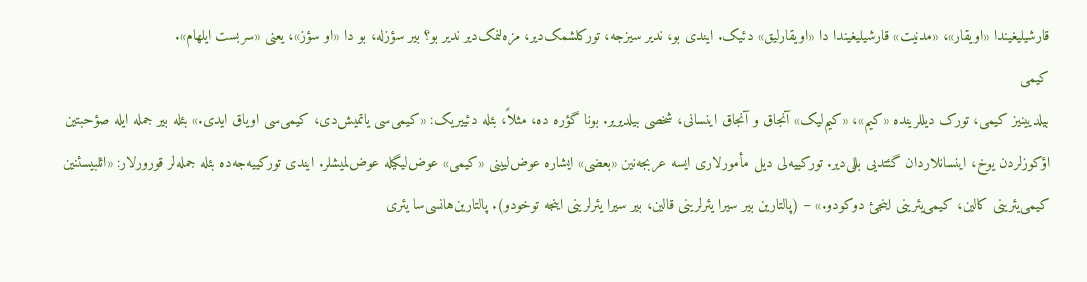قارشیلیغیندا «اویقار»، «مدنیت» قارشیلیغیندا دا «اویقارلیق» دئیک. ایندی بو، ندیر سیزجه، تورکلشمک‌دیر، مزه‌لنمک‌دیر ندیر بو؟ بیر سؤزله، بو دا «او سؤز»، یعنی «سربست ایلهام».
کیمی
بیلدیینیز کیمی، تورک دیللرینده «کیم»، «کیم‌لیک» آنجاق و آنجاق اینسانی، شخصی بیلدیریر. بونا گؤره ده، مثلاً، بئله دئییریک: «کیمی‌سی یاتمیش‌دی، کیمی‌سی اویاق ایدی.» بئله بیر جمله ایله صؤحبتین اؤکوزلردن یوخ، اینسانلاردان گئتدیی بللی‌دیر. تورکییه‌لی دیل مأمورلاری ایسه عربجه‌نین «بعضی» ایشاره عوض‌لیینی «کیمی» عوض‌لیگیله عوض‌لمیشلر. ایندی تورکییه‌جه‌ده بئله جمله‌لر قورورلار: «ائلبیسئنین کیمی‌یئرینی کالین، کیمی‌یئرینی اینجئ دوکودو.» – (پالتارین بیر سیرا یئرلرینی قالین، بیر سیرا یئرلرینی اینجه توخودو). پالتارین‌هانسی‌سا یئری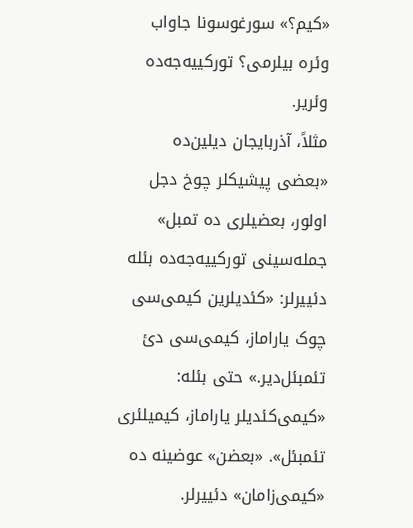«کیم؟» سورغوسونا جاواب وئره بیلرمی؟ تورکییه‌جه‌ده وئریر.
مثلاً، آذربایجان دیلین‌ده «بعضی پیشیکلر چوخ دجل اولور، بعضیلری ده تمبل» جمله‌سینی تورکییه‌جه‌ده بئله دئییرلر: «کئدیلرین کیمی‌سی چوک یاراماز، کیمی‌سی دئ تئمبئل‌دیر.» حتی بئله: «کیمی‌کئدیلر یاراماز، کیمیلئری تئمبئل». «بعضن» عوضینه ده «کیمی‌زامان» دئییرلر.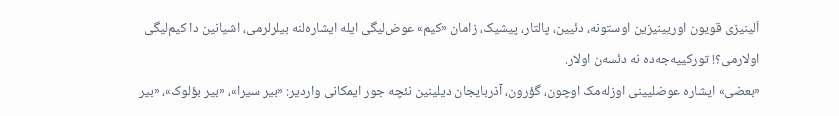اَلینیزی قویون اوریینیزین اوستونه، دئیین، پالتار، پیشیک، زامان «کیم» عوض‌لیگی ایله ایشاره‌لنه بیلرلرمی، اشیانین دا کیم‌لیگی اولارمی؟! تورکییه‌جه‌ده نه دئسه‌ن اولار.
«بعضی» ایشاره عوضلیینی اوزله‌مک اوچون، گؤرون، آذربایجان دیلینین نئچه جور ایمکانی واردیر: «بیر سیرا»، «بیر بؤلوک»، «بیر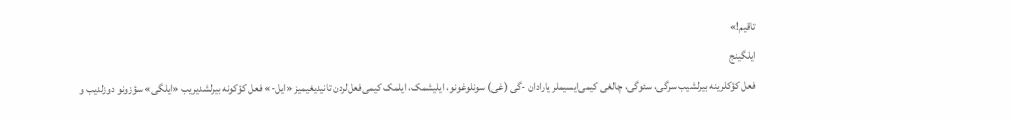تاقیم!»
ایلگینج
فعل کؤکلرینه بیرلشیب سرگی، سئوگی، چالغی کیمی‌ایسیملر یارادان -گی (غی) سونلوغونو، ایلیشمک، ایلمک کیمی‌فعل‌لردن تانیدیغیمیز «ایل-» فعل کؤکونه بیرلشدیریب «ایلگی» سؤزونو دوزلدیب و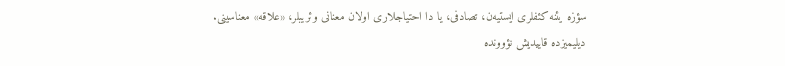سؤزه یئنه کئفلری ایستیه‌ن، تصادفی، یا دا احتیاجلاری اولان معنانی وئریبلر، «علاقه» معناسینی.
دیلیمیزده قاییدیش نؤوونده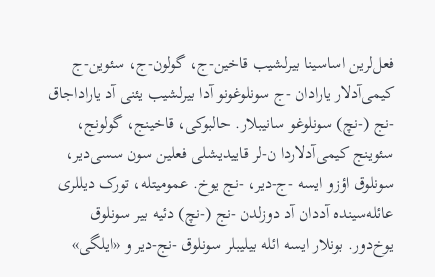فعل‌لرین اساسینا بیرلشیب قاخین-ج، گولون-ج، سئوین-ج کیمی‌آدلار یارادان -ج سونلوغونو آدا بیرلشیب یئنی آد یاراداجاق -نج (-نچ) سونلوغو سانیبلار. حالبوکی، قاخینج، گولونج، سئوینج کیمی‌آدلاردا ن-لر قاییدیشلی فعلین سون سسی‌دیر، سونلوق اؤزو ایسه -ج-دیر، -نج یوخ. عمومیتله، تورک دیللری عائله‌سینده آددان آد دوزلدن -نج (-نچ) دئیه بیر سونلوق یوخ‌دور. بونلار ایسه ائله بیلیبلر سونلوق -نج-دیر و «ایلگی»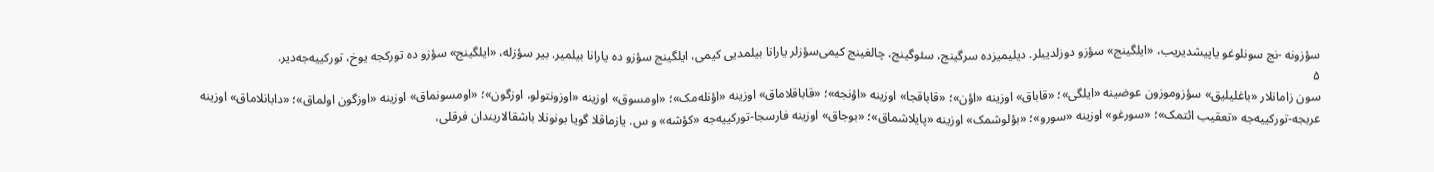سؤزونه -نج سونلوغو یاپیشدیریب، «ایلگینج» سؤزو دوزلدیبلر. دیلیمیزده سرگینج، سئوگینج، چالغینج کیمی‌سؤزلر یارانا بیلمدیی کیمی، ایلگینج سؤزو ده یارانا بیلمیر. بیر سؤزله، «ایلگینج» سؤزو ده تورکجه یوخ، تورکییه‌جه‌دیر.
۵
سون زامانلار «باغلیلیق» سؤزوموزون عوضینه «ایلگی»؛ «قاباق» اوزینه «اؤن»؛ «قاباقجا» اوزینه «اؤنجه»؛ «قاباقلاماق» اوزینه «اؤنله‌مک»؛ «اومسوق» اوزینه «اوزونتولو، اوزگون»؛ «اومسونماق» اوزینه «اوزگون اولماق»؛ «دابانلاماق» اوزینه عربجه-تورکییه‌جه «تعقیب ائتمک»؛ «سورغو» اوزینه «سورو»؛ «بؤلوشمک» اوزینه «پایلاشماق»؛ «بوجاق» اوزینه فارسجا-تورکییه‌جه «کؤشه» و س. یازماقلا گویا بونونلا باشقالاریندان فرقلی،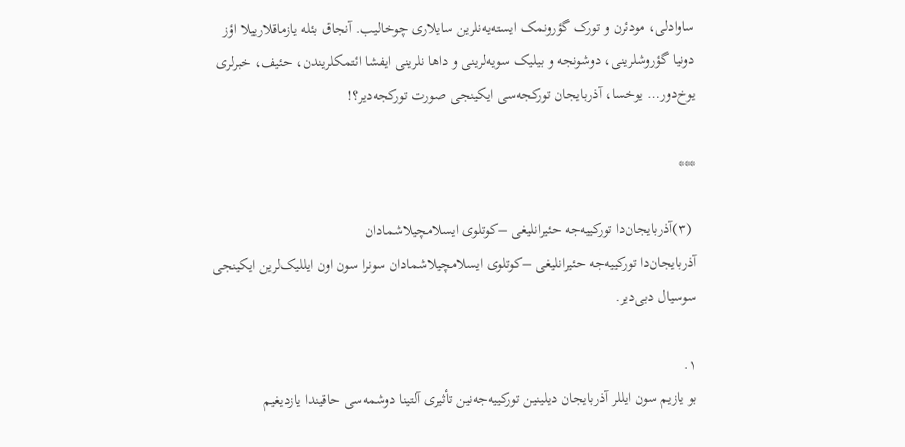ساوادلی، مودئرن و تورک گؤرونمک ایسته‌یه‌نلرین سایلاری چوخالیب. آنجاق بئله یازماقلارییلا اؤز دونیا گؤروشلرینی، دوشونجه و بیلیک سویه‌لرینی و داها نلرینی ایفشا ائتمکلریندن، حئیف، خبرلری یوخ‌دور… یوخسا، آذربایجان تورکجه‌سی ایکینجی صورت تورکجه‌دیر؟!

***

 (۳)آذربایجان‌دا تورکییه‌جه حئیرانلیغی –کوتلوی ایسلامچیلاشمادان
آذربایجان‌دا تورکییه‌جه حئیرانلیغی –کوتلوی ایسلامچیلاشمادان سونرا سون اون ‌ایللیک‌لرین ایکینجی سوسیال دبی‌دیر.

۱.
بو یازیم سون ایللر آذربایجان دیلینین تورکییه‌جه‌نین تأثیری آلتینا دوشمه‌سی حاقیندا یازدیغیم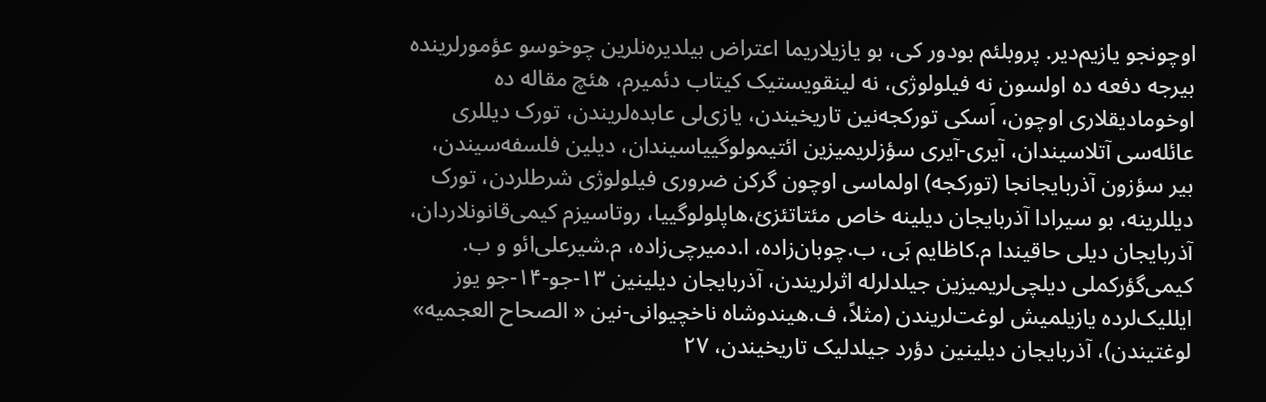اوچونجو یازیم‌دیر. پروبلئم بودور کی، بو یازیلاریما اعتراض بیلدیره‌نلرین چوخوسو عؤمورلرینده بیرجه دفعه ده اولسون نه فیلولوژی، نه لینقویستیک کیتاب دئمیرم، هئچ مقاله ده اوخومادیقلاری اوچون، اَسکی تورکجه‌نین تاریخیندن، یازی‌لی عابده‌لریندن، تورک دیللری عائله‌سی آتلاسیندان، آیری-آیری سؤزلریمیزین ائتیمولوگییاسیندان، دیلین فلسفه‌سیندن، بیر سؤزون آذربایجانجا (تورکجه) اولماسی اوچون گرکن ضروری فیلولوژی شرطلردن، تورک دیللرینه، بو سیرادا آذربایجان دیلینه خاص مئتاتئزئ،‌هاپلولوگییا، روتاسیزم کیمی‌قانونلاردان، آذربایجان دیلی حاقیندا م.کاظایم ‌بَی، ب.چوبان‌زاده، ا.دمیرچی‌زاده، م.شیرعلی‌ائو و ب. کیمی‌گؤرکملی دیلچی‌لریمیزین جیلدلرله اثرلریندن، آذربایجان دیلینین ۱۳-جو-۱۴-جو یوز ایللیک‌لرده یازیلمیش لوغت‌لریندن (مثلاً، ف.هیندوشاه ناخچیوانی-نین « الصحاح العجمیه» لوغتیندن)، آذربایجان دیلینین دؤرد جیلدلیک تاریخیندن، ۲۷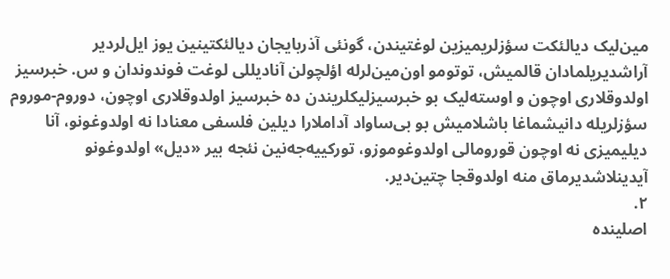مین‌لیک دیالئکت سؤزلریمیزین لوغتیندن، گونئی آذربایجان دیالئکتینین یوز ایل‌لردیر آراشدیریلمادان قالمیش، توتومو اون‌مین‌لرله اؤلچولن آنادیللی لوغت فوندوندان و س. خبرسیز اولدوقلاری اوچون و اوسته‌لیک بو خبرسیزلیکلریندن ده خبرسیز اولدوقلاری اوچون، دوروم-موروم سؤزلریله دانیشماغا باشلامیش بو بی‌ساواد آداملارا دیلین فلسفی معنادا نه اولدوغونو، آنا دیلیمیزی نه اوچون قورومالی اولدوغوموزو، تورکییه‌جه‌نین نئجه بیر «دیل» اولدوغونو آیدینلاشدیرماق منه اولدوقجا چتین‌دیر.
۲.
اصلینده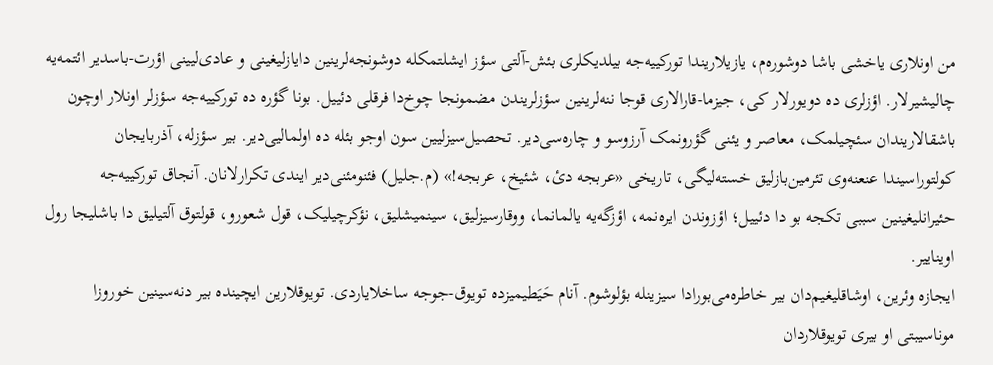من اونلاری یاخشی باشا دوشوره‌م، یازیلاریندا تورکییه‌جه بیلدیکلری بئش-آلتی سؤز ایشلتمکله دوشونجه‌لرینین دایازلیغینی و عادی‌لیینی اؤرت-باسدیر ائتمه‌یه چالیشیرلار. اؤزلری ده دویورلار کی، جیزما-قارالاری قوجا ننه‌لرینین سؤزلریندن مضمونجا چوخ‌دا فرقلی دئییل. بونا گؤره ده تورکییه‌جه سؤزلر اونلار اوچون باشقالاریندان سئچیلمک، معاصر و یئنی گؤرونمک آرزوسو و چاره‌سی‌دیر. تحصیل‌سیزلیین سون اوجو بئله ده اولمالیی‌دیر. بیر سؤزله، آذربایجان کولتوراسیندا عنعنه‌وی تئرمین‌بازلیق خسته‌لیگی، تاریخی «عربجه دئ، شئیخ، عربجه!» (م.جلیل) فئنومئنی‌دیر ایندی تکرارلانان. آنجاق تورکییه‌جه حئیرانلیغینین سببی تکجه بو دا دئییل؛ اؤزوندن ایره‌نمه، اؤزگه‌یه یالمانما، ووقارسیزلیق، سینمیشلیق، نؤکرچیلیک، قول شعورو، قولتوق آلتیلیق دا باشلیجا رول اویناییر.
ایجازه وئرین، اوشاقلیغیم‌دان بیر خاطره‌می‌بورادا سیزینله بؤلوشوم. آنام حَیَطیمیزده تویوق-جوجه ساخلایاردی. تویوقلارین ایچینده بیر دنه‌سینین خوروزا موناسیبتی او بیری تویوقلاردان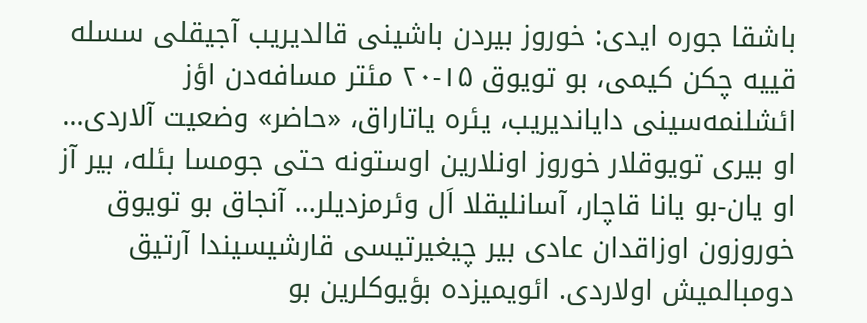باشقا جوره ایدی: خوروز بیردن باشینی قالدیریب آجیقلی سسله قییه چکن کیمی، بو تویوق ۱۵-۲۰ مئتر مسافه‌دن اؤز ائشلنمه‌سینی دایاندیریب، یئره یاتاراق، «حاضر» وضعیت آلاردی… او بیری تویوقلار خوروز اونلارین اوستونه حتی جومسا بئله، بیر آز او یان-بو یانا قاچار، آسانلیقلا اَل وئرمزدیلر… آنجاق بو تویوق خوروزون اوزاقدان عادی بیر چیغیرتیسی قارشیسیندا آرتیق دومبالمیش اولاردی. ائویمیزده بؤیوکلرین بو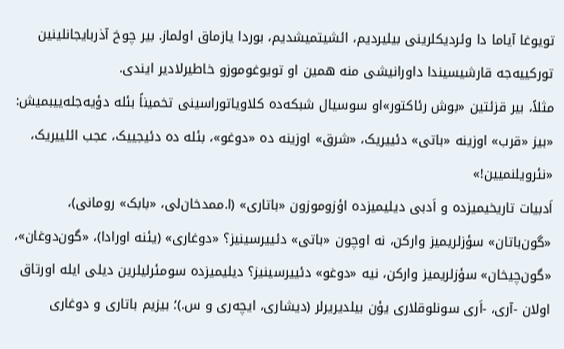تویوغا آیاما دا وئردیکلرینی بیلیردیم، ائشیتمیشدیم، بوردا یازماق اولماز. بیر چوخ آذربایجانلینین تورکییه‌جه قارشیسیندا داورانیشی منه همین او تویوغوموزو خاطیرلادیر ایندی.
مثلاً، بیر قزئتین «بوش رئاکتور»او سوسیال شبکه‌ده کلاویاتوراسینی تخمیناً بئله دؤیه‌جله‌ییبمیش: «بیز «قرب» اوزینه «باتی» دئییریک، «شرق» اوزینه ده «دوغو»، بئله ده دئیجییک، عجب ائلییریک، «نئرویلنمیین!»
اَدبیات تاریخیمیزده و اَدبی دیلیمیزده اؤزوموزون «باتاری» (ا.ممدخان‌لی، «بابک» رومانی)، «گون‌باتان» سؤزلریمیز وارکن، نه اوچون «باتی» دئییرسینیز؟ «دوغاری» (یئنه اورادا)، «گون‌دوغان»، «گون‌چیخان» سؤزلریمیز وارکن، نیه «دوغو» دئییرسینیز؟ دیلیمیزده سومئرلیلرین دیلی ایله اورتاق اولان -آری، -اَری سونلوقلاری یؤن بیلدیریرلر (دیشاری، ایچه‌ری و س.)؛ بیزیم باتاری و دوغاری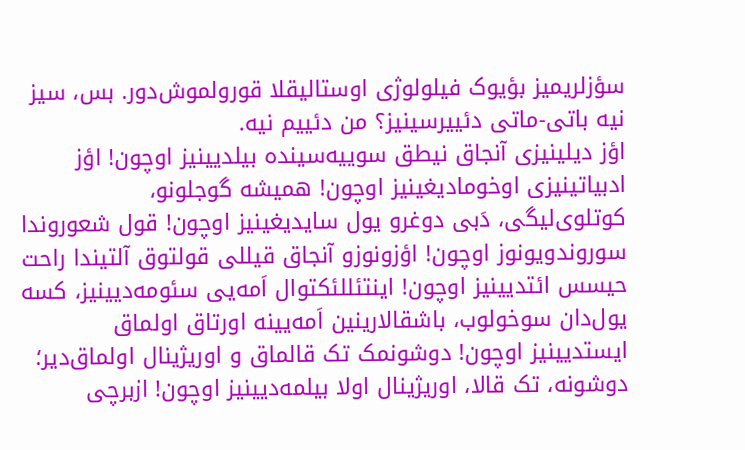سؤزلریمیز بؤیوک فیلولوژی اوستالیقلا قورولموش‌دور. بس، سیز نیه باتی-ماتی دئییرسینیز؟ من دئییم نیه.
اؤز دیلینیزی آنجاق نیطق سوییه‌سینده بیلدیینیز اوچون! اؤز ادبیاتینیزی اوخومادیغینیز اوچون! همیشه گوجلونو، کوتلوی‌لیگی، دَبی دوغرو یول سایدیغینیز اوچون! قول شعوروندا سوروندویونوز اوچون! اؤزونوزو آنجاق قیللی قولتوق آلتیندا راحت حیسس ائتدیینیز اوچون! اینتئللئکتوال اَمه‌یی سئومه‌دیینیز، کسه یول‌دان سوخولوب، باشقالارینین اَمه‌یینه اورتاق اولماق ایستدیینیز اوچون! دوشونمک تک قالماق و اوریژینال اولماق‌دیر؛ دوشونه، تک قالا، اوریژینال اولا بیلمه‌دیینیز اوچون! ازبرچی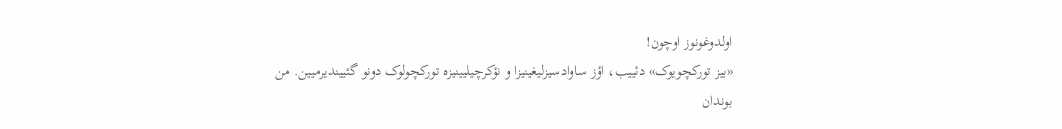اولدوغونوز اوچون!
«بیز تورکچویوک» دئییب، اؤز ساوادسیزلیغینیزا و نؤکرچیلیینیزه تورکچولوک دونو گئییندیرمیین. من بوندان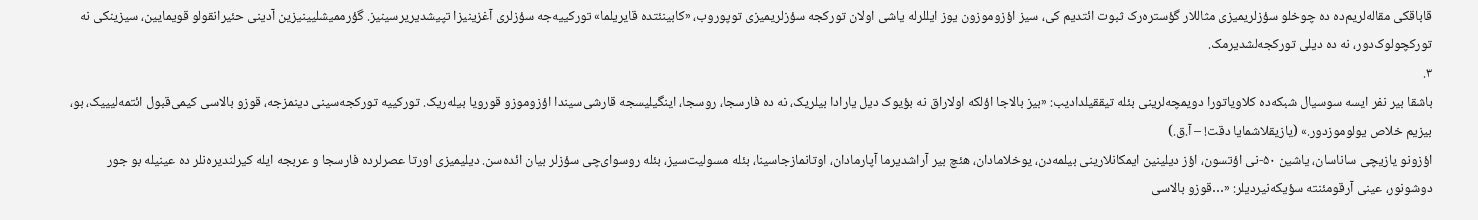قاباقکی مقاله‌لریم‌ده ده چوخلو سؤزلریمیزی مثاللار گؤستره‌رک ثبوت ائتدیم کی، سیز اؤزوموزون یوز ایللرله یاشی اولان تورکجه سؤزلریمیزی توپوروب، «کابینئتده‌ قایریلما» تورکییه‌جه سؤزلری آغزینیزا تپیشدیریرسینیز. گؤرممیشلیینیزین آدینی حئیرانقولو قویمایین، سیزینکی نه تورکچولوک‌دور، نه ده دیلی تورکجه‌لشدیرمک.
۳.
باشقا بیر نفر ایسه سوسیال شبکه‌ده کلاویاتورا دویمچه‌لرینی بئله تیققیلدادیب: «بیز بالاجا اؤلکه اولاراق نه بؤیوک دیل یارادا بیلریک، نه ده فارسجا، روسجا، اینگیلیسجه قارشی‌سیندا اؤزوموزو قورویا بیله‌ریک. تورکییه تورکجه‌سینی دینمزجه، قوزو بالاسی کیمی‌قبول ائتمه‌لیییک، بو، بیزیم خلاص یولوموزدور.» (یازیقلاشمایا دقت! – آ.ق.)
اؤزونو یازیچی ساناسان، یاشین ۵۰-نی اؤتسون، اؤز دیلینین ایمکانلارینی بیلمه‌دن، یوخلامادان، هئچ بیر آراشدیرما آپارمادان، اوتانمازجاسینا، بئله مسولیت‌سیز، بئله روسوای‌چی سؤزلر بیان ائده‌سن. دیلیمیزی اورتا عصرلرده فارسجا و عربجه ایله کیرلندیره‌نلر ده عینیله بو جور دوشونور، عینی آرقومئنته سؤیکه‌نیردیلر: «…قوزو بالاسی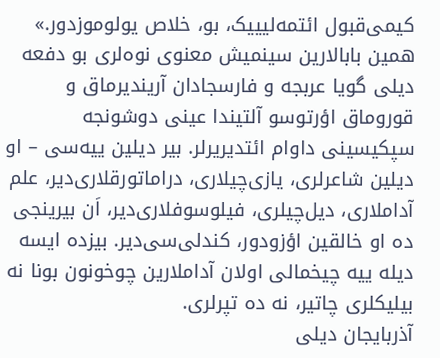کیمی‌قبول ائتمه‌لیییک، بو، خلاص یولوموزدور.» همین بابالارین سینمیش معنوی نوه‌لری بو دفعه دیلی گویا عربجه و فارسجادان آریندیرماق و قوروماق اؤرتوسو آلتیندا عینی دوشونجه سپکیسینی داوام ائتدیریرلر. بیر دیلین ییه‌سی – او دیلین شاعرلری، یازی‌چیلاری، دراماتورقلاری‌دیر، علم آداملاری، دیل‌چیلری، فیلوسوفلاری‌دیر، اَن بیرینجی ده او خالقین اؤزودور، کندلی‌سی‌دیر. بیزده ایسه دیله ییه چیخمالی اولان آداملارین چوخونون بونا نه بیلیکلری چاتیر، نه ده تپرلری.
آذربایجان دیلی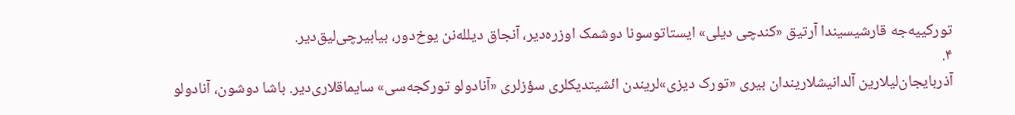تورکییه‌جه قارشیسیندا آرتیق «کندچی دیلی» ایستاتوسونا دوشمک اوزره‌دیر، آنجاق دیلله‌نن یوخ‌دور، بیابیرچی‌لیق‌دیر.
۴.
آذربایجان‌لیلارین آلدانیشلاریندان بیری «تورک دیزی»لریندن ائشیتدیکلری سؤزلری «آنادولو تورکجه‌سی» سایماقلاری‌دیر. باشا دوشون، آنادولو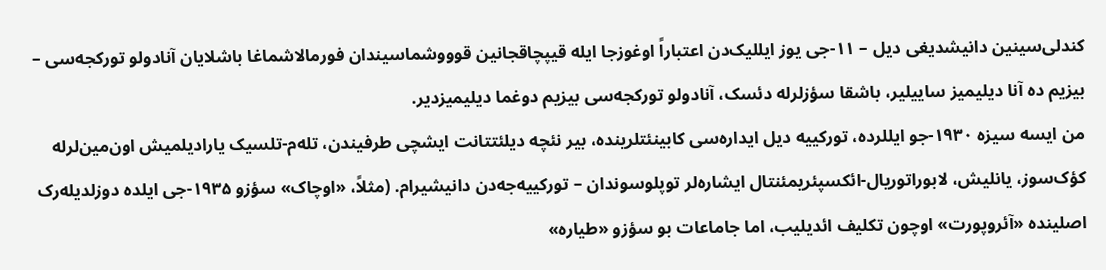کندلی‌سینین دانیشدیغی دیل – ۱۱-جی یوز ایللیک‌دن اعتباراً اوغوزجا ایله قیپچاقجانین قوووشماسیندان فورمالاشماغا باشلایان آنادولو تورکجه‌سی – بیزیم ده آنا دیلیمیز ساییلیر، باشقا سؤزلرله دئسک، آنادولو تورکجه‌سی بیزیم دوغما دیلیمیزدیر.
من ایسه سیزه ۱۹۳۰-جو ایللرده، تورکییه دیل ایداره‌سی کابینئتلرینده، بیر نئچه دیلئتتانت ایشچی طرفیندن، تله‌م-تلسیک یارادیلمیش اون‌مین‌لرله کؤک‌سوز، یانلیش، لابوراتوریال-ائکسپئریمئنتال ایشاره‌لر توپلوسوندان – تورکییه‌جه‌دن دانیشیرام. (مثلاً، «اوچاک» سؤزو ۱۹۳۵-جی ایلده دوزلدیله‌رک اصلینده «آئروپورت» اوچون تکلیف ائدیلیب، اما جاماعات بو سؤزو «طیاره»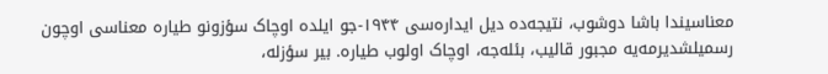معناسیندا باشا دوشوب، نتیجه‌ده دیل ایداره‌سی ۱۹۴۴-جو ایلده اوچاک سؤزونو طیاره معناسی اوچون رسمیلشدیرمه‌یه مجبور قالیب، بئله‌جه، اوچاک اولوب طیاره. بیر سؤزله،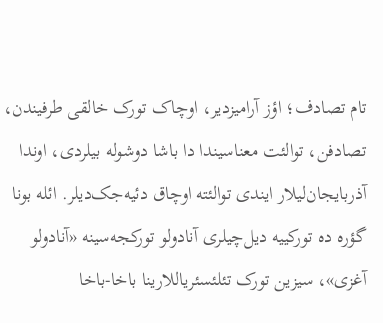تام تصادف؛ اؤز آرامیزدیر، اوچاک تورک خالقی طرفیندن، تصادفن، توالئت معناسیندا دا باشا دوشوله بیلردی، اوندا آذربایجان‌لیلار ایندی توالئته اوچاق دئیه‌جک‌دیلر. ائله بونا گؤره ده تورکییه دیل‌چیلری آنادولو تورکجه‌سینه «آنادولو آغزی»، سیزین تورک تئلئسئریاللارینا باخا-باخا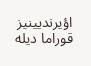اؤیرندیینیز قوراما دیله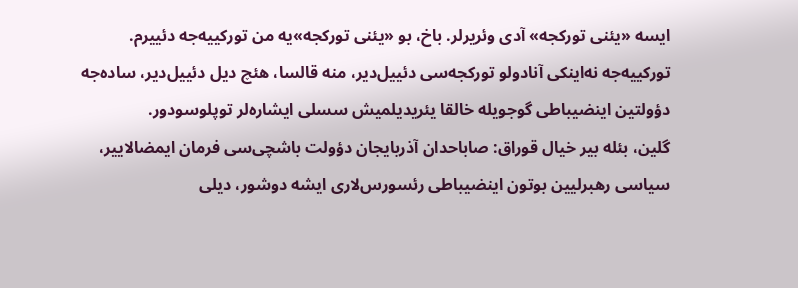ایسه «یئنی تورکجه» آدی وئریرلر. باخ، بو «یئنی تورکجه»یه من تورکییه‌جه دئییرم.
تورکییه‌جه نه‌اینکی آنادولو تورکجه‌سی دئییل‌دیر، منه قالسا، هئچ دیل دئییل‌دیر، ساده‌جه دؤولتین اینضیباطی گوجویله خالقا یئریدیلمیش سسلی ایشاره‌لر توپلوسودور.
گلین، بئله بیر خیال قوراق: صاباحدان آذربایجان دؤولت باشچی‌سی فرمان ایمضالاییر، سیاسی رهبرلیین بوتون اینضیباطی رئسورس‌لاری ایشه دوشور، دیلی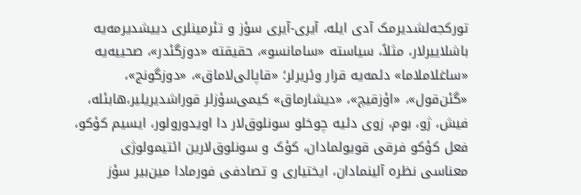تورکجه‌لشدیرمک آدی ایله، آیری-آیری سؤز و تئرمینلری دییشدیرمه‌یه باشلاییرلار، مثلاً، سیاسته «سامانسو»، حقیقته «دوزگئدر»، صحییه‌یه «ساغلاملاما» دئمه‌یه قرار وئریرلر؛ «قاپالی‌لاماق»، «دوزگونج»، «گئن‌قول»، «اؤزقیچ»، «دیشارماق» کیمی‌سؤزلر قوراشدیریلیر،‌هابئله، فیش، ژو، بوم، زوی دئیه چوخلو سونلوق‌لار دا اویدورولور، ایسیم کؤکو، فعل کؤکو فرقی قویولمادان، کؤک و سونلوق‌لارین ائتیمولوژی معناسی نظره آلینمادان، ایختیاری و تصادفی فورمادا مین‌بیر سؤز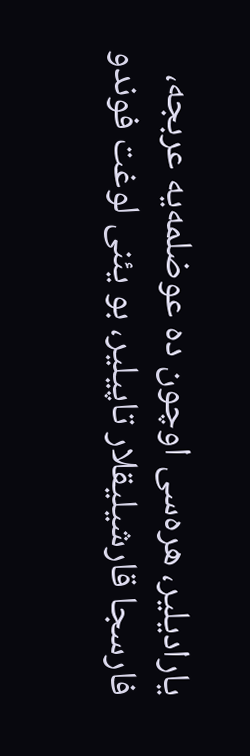یارادیلیر، هره‌سی اوچون ده عوضلمه‌یه عربجه، فارسجا قارشیلیقلار تاپیلیر، بو یئنی لوغت فوندو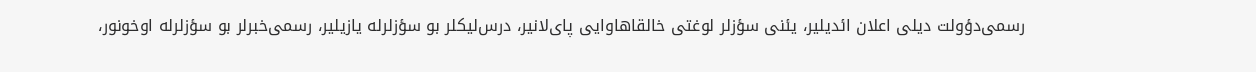رسمی‌دؤولت دیلی اعلان ائدیلیر، یئنی سؤزلر لوغتی خالقا‌هاوایی پای‌لانیر، درس‌لیکلر بو سؤزلرله یازیلیر، رسمی‌خبرلر بو سؤزلرله اوخونور،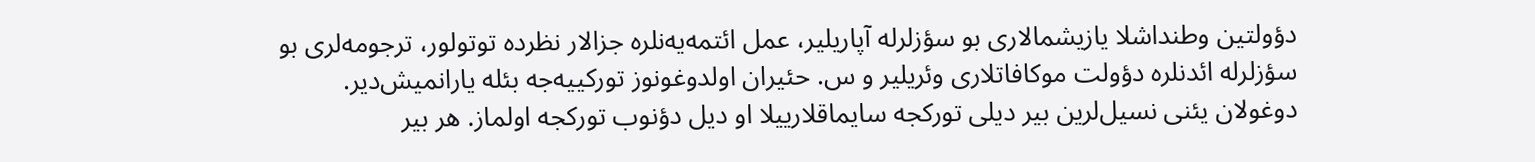دؤولتین وطنداشلا یازیشمالاری بو سؤزلرله آپاریلیر، عمل ائتمه‌یه‌نلره جزالار نظرده توتولور، ترجومه‌لری بو سؤزلرله ائد‌نلره دؤولت موکافاتلاری وئریلیر و س. حئیران اولدوغونوز تورکییه‌جه بئله یارانمیش‌دیر.
دوغولان یئنی نسیل‌لرین بیر دیلی تورکجه سایماقلارییلا او دیل دؤنوب تورکجه اولماز. هر بیر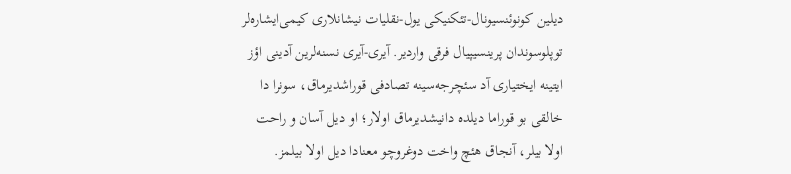دیلین کونوئنسیونال-تئکنیکی یول-نقلیات نیشانلاری کیمی‌ایشاره‌لر توپلوسوندان پرینسیپیال فرقی واردیر. آیری-آیری نسنه‌لرین آدینی اؤز ایتینه ایختیاری آد سئچرجه‌سینه تصادفی قوراشدیرماق، سونرا دا خالقی بو قوراما دیلده دانیشدیرماق اولار؛ او دیل آسان و راحت اولا بیلر، آنجاق هئچ واخت دوغروچو معنادا دیل اولا بیلمز.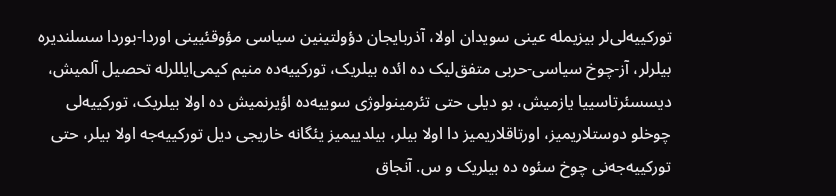تورکییه‌لی‌لر بیزیمله عینی سویدان اولا، آذربایجان دؤولتینین سیاسی مؤوقئیینی اوردا-بوردا سسلندیره بیلرلر، آز-چوخ سیاسی-حربی متفق‌لیک ده ائده بیلریک، تورکییه‌ده منیم کیمی‌ایللرله تحصیل آلمیش، دیسسئرتاسییا یازمیش، بو دیلی حتی تئرمینولوژی سوییه‌ده اؤیرنمیش ده اولا بیلریک، تورکییه‌لی چوخلو دوستلاریمیز، اورتاقلاریمیز دا اولا بیلر، بیلدییمیز یئگانه خاریجی دیل تورکییه‌جه اولا بیلر، حتی تورکییه‌جه‌نی چوخ سئوه ده بیلریک و س. آنجاق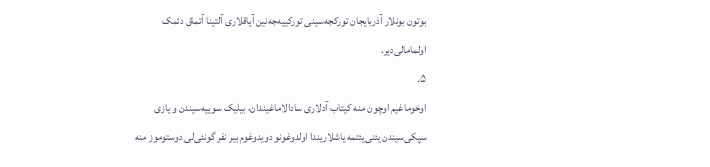بوتون بونلار آذربایجان تورکجه‌سینی تورکییه‌جه‌نین آیاقلاری آلتینا آتماق دئمک اولمامالی‌دیر.
۵.
اوخوماغیم اوچون منه کیتاب آدلاری سادالاماغیندان، بیلیک سوییه‌سیندن و یازی سپکی‌سیندن یئنی‌یئتمه یاشلاریندا اولدوغونو دویدوغوم بیر نفر گونئی‌لی دوستوموز منه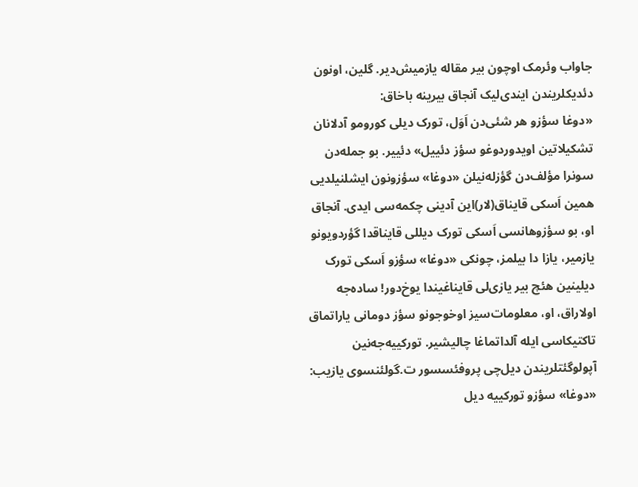جاواب وئرمک اوچون بیر مقاله یازمیش‌دیر. گلین، اونون دئدیکلریندن ایندی‌لیک آنجاق بیرینه باخاق:
«دوغا سؤزو هر شئی‌دن اَوَل، تورک دیلی کورومو آدلانان تشکیلاتین اویدوردوغو سؤز دئییل» دئییر. بو جمله‌دن سونرا مؤلف‌دن گؤزله‌نیلن «دوغا» سؤزونون ایشلنیلدیی همین اَسکی قایناق(لار)این آدینی چکمه‌سی ایدی. آنجاق او، بو سؤزو‌هانسی اَسکی تورک دیللی قایناقدا گؤردویونو یازمیر، یازا دا بیلمز، چونکی «دوغا» سؤزو اَسکی تورک دیلینین هئچ بیر یازی‌لی قایناغیندا یوخ‌دور! ساده‌جه اولاراق، او، معلومات‌سیز اوخوجونو سؤز دومانی یاراتماق تاکتیکاسی ایله آلداتماغا چالیشیر. تورکییه‌جه‌نین آپولوگئتلریندن دیل‌چی پروفئسسور ت.گولئنسوی یازیب: «دوغا» سؤزو تورکییه دیل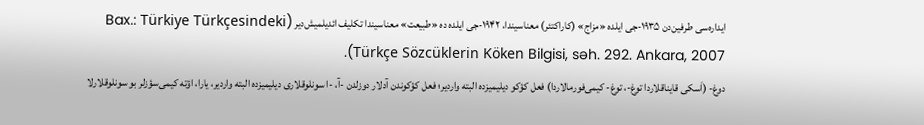ایداره‌سی طرفین‌دن ۱۹۳۵-جی ایلده «مزاج» (کاراکتئر) معناسیندا، ۱۹۴۲-جی ایلده ده «طبیعت» معناسیندا تکلیف ائدیلمیش‌دیر (Bax.: Türkiye Türkçesindeki Türkçe Sözcüklerin Köken Bilgisi, səh. 292. Ankara, 2007).
دوغ- (اَسکی قایناقلاردا توغ-، توغ- کیمی‌فورمالاردا) فعل کؤکو دیلیمیزده البته واردیر؛ فعل کؤکوندن آدلار دوزلدن -آ، -ا سونلوقلاری دیلیمیزده البته واردیر، یارا، اؤته کیمی‌سؤزلر بو سونلوقلارلا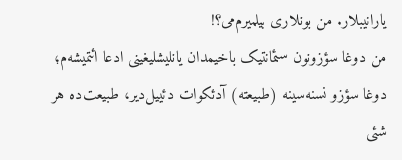یارانیبلار. من بونلاری بیلمیرم‌می؟!
من دوغا سؤزونون سئمانتیک باخیمدان یانلیشلیغینی ادعا ائتمیشه‌م؛ دوغا سؤزو نسنه‌سینه (طبیعته) آدئکوات دئییل‌دیر، طبیعت‌ده هر شئی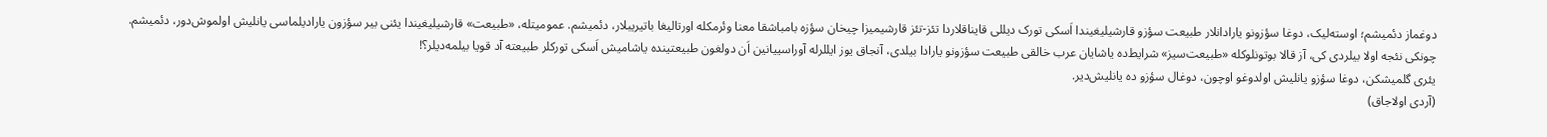دوغماز دئمیشم؛ اوسته‌لیک، دوغا سؤزونو یارادانلار طبیعت سؤزو قارشیلیغیندا اَسکی تورک دیللی قایناقلاردا تئز-تئز قارشیمیزا چیخان سؤزه بامباشقا معنا وئرمکله اورتالیغا باتیریبلار، دئمیشم. عمومیتله، «طبیعت» قارشیلیغیندا یئنی بیر سؤزون یارادیلماسی یانلیش اولموش‌دور، دئمیشم. چونکی نئجه اولا بیلردی کی، آز قالا بوتونلوکله «طبیعت‌سیز» شرایط‌ده یاشایان عرب خالقی طبیعت سؤزونو یارادا بیلدی، آنجاق یوز ایللرله آوراسییانین اَن دولغون طبیعتینده یاشامیش اَسکی تورکلر طبیعته آد قویا بیلمه‌دیلر؟!
یئری گلمیشکن، دوغا سؤزو یانلیش اولدوغو اوچون، دوغال سؤزو ده یانلیش‌دیر.
(آردی اولاجاق)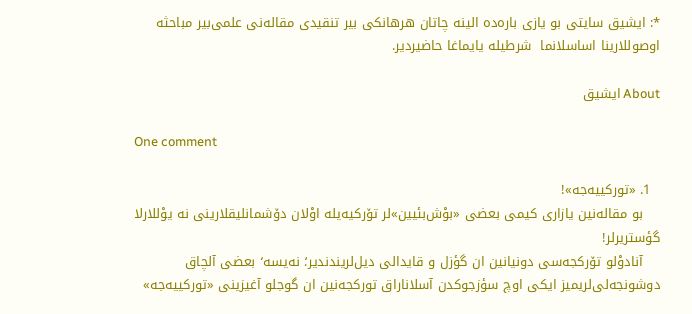*: ایشیق سایتی بو یازی باره‌ده الینه چاتان هر‌هانکی بیر تنقیدی مقاله‌نی علمی‌بیر مباحثه‌ اوصوللارینا اساسلانما  شرطیله یایماغا حاضیردیر.

About ایشیق

One comment

  1. «تورکییه‌جه»!
    بو مقاله‌نین یازاری کیمی بعضی «بوْش‌بئیین»لر تۆرکیه‌یله اوْلان دۆشمانلیقلارینی نه یوْللارلا گؤستریرلر!
    آنادوْلو تۆرکجه‌سی دونیانین ان گؤزل و قایدالی دیل‌لریندندیر؛ نه‌یسه٬ بعضی آلچاق دوشونجه‌لی‌لریمیز ایکی اوچ سؤزجوکدن آسلاناراق تورکجه‌نین ان گوجلو آغیزینی «تورکییه‌جه»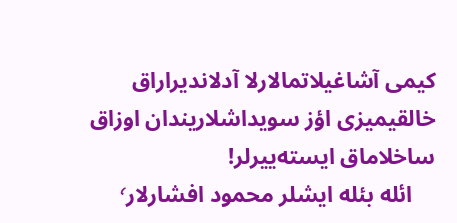کیمی آشاغیلاتمالارلا آدلاندیراراق خالقیمیزی اؤز سویداشلاریندان اوزاق ساخلاماق ایسته‌ییرلر!
    ائله بئله ایشلر محمود افشارلار٬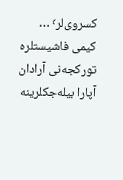کسروی‌لر٬ … کیمی فاشیستلره تورکجه‌نی آرادان آپارا بیله‌جکلرینه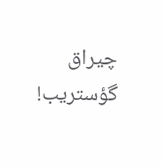چیراق گؤستریب!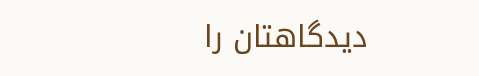دیدگاهتان را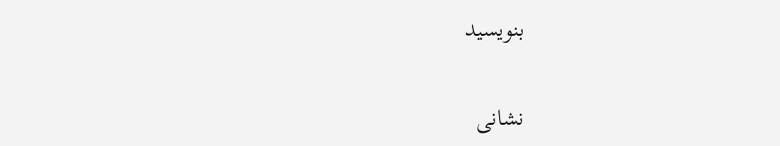بنویسید

نشانی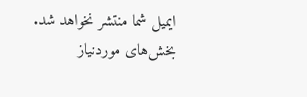ایمیل شما منتشر نخواهد شد. بخش‌های موردنیاز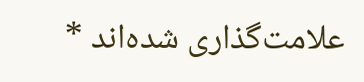علامت‌گذاری شده‌اند *